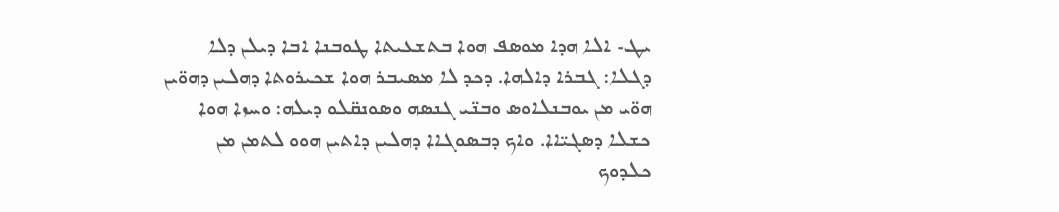ܝܛ- ܐܠܐ ܗܕܐ ܡܘܣܦ ܗܘܐ ܒܬܫܥܝܬܐ ܛܘܒܢܐ ܐܒܐ ܕܝܠܢ ܕܠܐ ܕܓܠܐ: ܓܒܪܐ ܕܐܠܗܐ. ܕܟܕ ܠܐ ܡܣܝܒܪ ܗܘܐ ܫܟܝܪܘܬܐ ܕܗܠܝܢ ܕܗܘ̈ܝܢ ܗܘ̈ܝ ܡܢ ܝܘܒܢܠܐܘܣ ܘܒܢ̈ܝ ܓܢܣܗ ܘܣܘܢܩ̈ܠܘ ܕܝܠܗ: ܘܚܙܐ ܗܘܐ ܟܫܠܐ ܕܣܓܝ̈ܐܐ. ܘܐܟ ܕܒܣܘܓܐܐ ܕܗܠܝܢ ܕܐܬܝܢ ܗܘܘ ܠܬܡܢ ܡܢ ܟܠܕܘܟ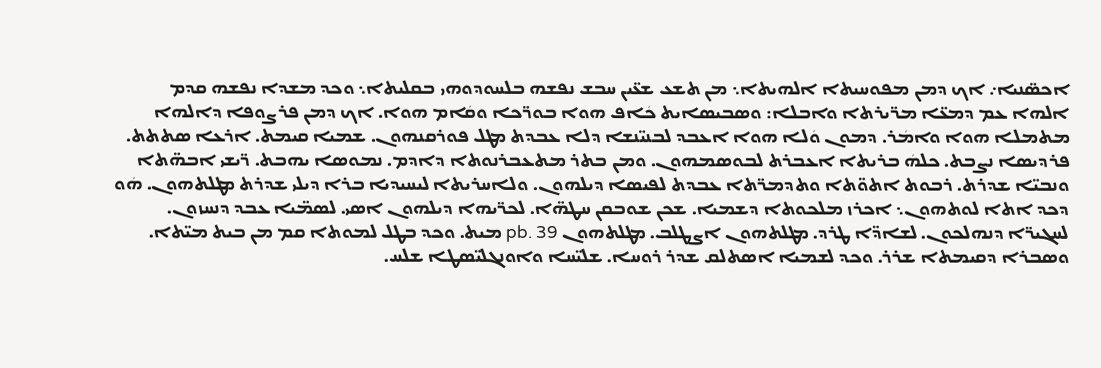ܐܟܣ̈ܢܝܐ܇ ܐܟ ܕܡܢ ܡܦܘܚܝܬܐ ܐܠܗܝܬܐ܆ ܡܢ ܬܫܥ ܫܥ̈ܝܢ ܚܒܫ ܢܦܫܗ ܒܠܚܘܕܘܗܝ ܒܩܠܝܬܐ܆ ܘܟܕ ܡܫܕܐ ܢܦܫܗ ܩܕܡ ܐܠܗܐ ܥܡ ܕܡܥ̈ܐ ܡܪ̈ܝܪܬܐ ܘܐܒܠܐ: ܘܣܒܝܣܐܝܬ ܟܿܐܦ ܗܘܐ ܒܘܪ̈ܟܐ ܘܩܿܐܡ ܗܘܐ. ܐܟ ܕܡܢ ܦܪܨܘܦܐ ܕܐܠܗܐ ܡܬܡܠܐ ܗܘܐ ܘܐܡܿܪ. ܕܡܘܢ ܘܿܠܐ ܗܘܐ ܐܥܒܕ ܠܒܢܝ̈ܢܫܐ ܕܠܐ ܥܒܕܬ ܡܛܠ ܦܘܪܩܢܗܘܢ. ܫܡܝܐ ܩܝܡܬ. ܐܪܥܐ ܣܬܬܬ. ܦܪܕܝܣܐ ܢܨܒܬ. ܟܠܗܿ ܒܪܝܬܐ ܐܥܒܪܬ ܠܒܘܣܡܗܘܢ. ܘܡܢ ܒܬܪ ܡܬܥܒܪܢܘܬܐ ܕܐܕܡ. ܢܡܘܣܐ ܝܗܒܬ. ܪ̈ܝܫܝ ܐܒܗ̈ܬܐ ܘܢܒܝ̈ܐ ܫܕܪܬ. ܪܒܘܬ ܐܬܘ̈ܬܐ ܘܬܕܡܪ̈ܬܐ ܥܒܕܬ ܠܦܝܣܐ ܕܝܠܗܘܢ. ܘܠܐܚܪܝܬܐ ܠܝܚܝܕܝܐ ܒܪܐ ܕܝܠܝ ܫܕܪܬ ܡܛܠܬܗܘܢ. ܗܿܘ ܕܟܕ ܐܬܐ ܠܘܬܗܘܢ܆ ܐܟܪܙ ܡܠܟܘܬܐ ܕܫܡܝܐ. ܫܟܢ ܫܘܒܩܢ ܚܛܗ̈ܐ. ܠܟܪ̈ܝܗܐ ܕܝܠܗܘܢ ܐܣܝ. ܠܣܡ̈ܝܐ ܥܒܕ ܕܢܚܙܘܢ. ܠܚܓܝܪ̈ܐ ܕܢܗܠܟܘܢ. ܠܫܐܕ̈ܐ ܛܪܕ. ܡܛܠܬܗܘܢ ܐܨܛܠܒ. ܡܛܠܬܗܘܢ pb. 39 ܡܝܬ. ܘܟܕ ܒܛܠ ܠܡܘܬܐ ܩܡ ܡܢ ܒܝܬ ܡܝ̈ܬܐ. ܘܣܒܪܐ ܕܩܝܡܬܐ ܫܪܪ. ܘܟܕ ܠܫܡܝܐ ܐܣܬܠܩ ܫܕܪ ܪܘܚܐ. ܫܠܝ̈ܚܐ ܘܐܘܢܓܠܝ̈ܣܛܐ ܫܠܚ.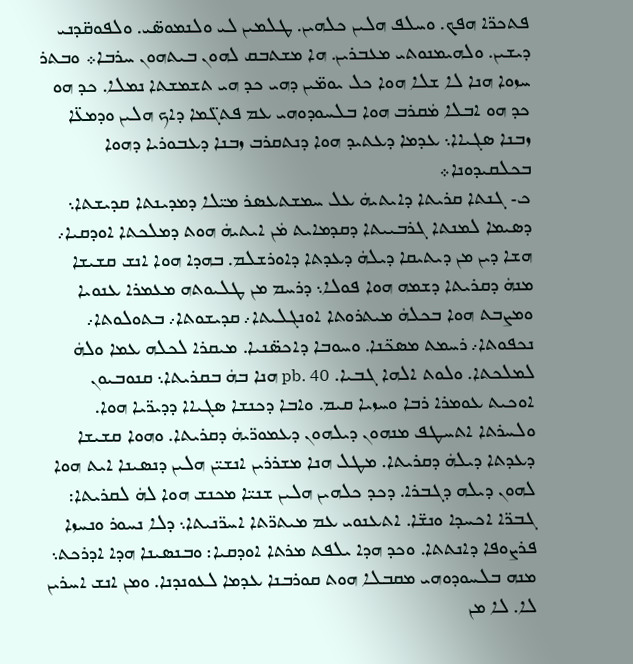ܦܬܟܪ̈ܐ ܗܦܟ. ܘܚܠܦ ܗܠܝܢ ܟܠܗܝܢ. ܛܠܡܝܢ ܠܝ ܘܠܢܡܘܣ̈ܝ. ܘܠܦܘܩ̈ܕܢܝ ܕܝܫܝܢ. ܘܠܗܝܡܢܘܬܝ ܡܥܒܪܝܢ. ܗܐ ܡܫܬܒܩ ܠܗܘܢ ܒܝܬܗܘܢ ܚܪܒܐ܀ ܘܒܬܪ ܚܙܘܐ ܗܢܐ ܠܐ ܫܠܐ ܗܘܐ ܟܠ ܝܘܡ̈ܝܢ ܕܗܝ ܟܕ ܗܝ ܬܫܡܫܬܐ ܢܡܠܐ. ܟܕ ܗܘ ܟܕ ܗܘ ܐܒܠܐ ܡܿܩܪܒ ܗܘܐ ܒܠܚܘܕܘܗܝ ܥܡ ܦܬܓ̈ܡܐ ܕܐܟ ܗܠܝܢ ܘܕܡܥ̈ܐ ܙܒܢܐ ܣܓܝܐܐ܆ ܥܕܡܐ ܕܥܬܝܕ ܗܘܐ ܕܢܬܩܪܒ ܙܒܢܐ ܕܥܒܘܪܝܐ ܕܗܘܐ ܒܟܠܩܝܕܘܢܐ܀
ܟ- ܓܢܬܐ ܩܪܝܬܐ ܕܐܝܬܝܗܿ ܥܠ ܚܡܫܬܥܣܪ ܡܝ̈ܠܐ ܕܡܕܝܢܬܐ ܩܕܝܫܬܐ܆ ܕܣܝܡܐ ܠܡܢܬܐ ܓܪܒܝܝܬܐ ܕܩܕܡܐܝܬ ܡܿܢ ܐܝܬܝܗܿ ܗܘܬ ܕܡܠܟܬܐ ܐܘܕܩܝܐ܇ ܗܫܐ ܕܝܢ ܡܢ ܕܝܬܝܩܐ ܕܝܠܗܿ ܕܥܕܬܐ ܕܐܘܪܫܠܡ. ܒܗܕܐ ܗܘܐ ܐܢܫ ܩܫܝܫܐ ܡܢܗܿ ܕܩܪܝܬܐ ܕܫܡܗ ܗܘܐ ܦܘܠܐ܆ ܕܪܚܡ ܡܢ ܛܠܝܘܬܗ ܡܥܡܪܐ ܥܢܘܝܐ ܘܡܨܒܬ ܗܘܐ ܒܟܠܗܿ ܡܝܬܪܘܬܐ ܐܘܢܓܠܝܬܐ܇ ܩܕܝܫܘܬܐ܇ ܒܬܘܠܘܬܐ܇ ܢܟܦܘܬܐ܇ ܪܚܡܬ ܡܣܟ̈ܢܐ. ܘܚܘܒܐ ܕܐܟܣ̈ܢܝܐ. ܡܝܩܪܐ ܠܟܠܗ ܥܡܐ ܘܠܗܿ ܠܡܠܟܬܐ. ܘܠܘܬ ܐܠܗܐ ܓܒܝܐ. pb. 40 ܗܢܐ ܒܗܿ ܒܩܪܝܬܐ܆ ܩܢܘܒܝܘܢ ܐܘܟܝܬ ܥܘܡܪܐ ܪܒܐ ܘܚܙܝܐ ܩܝܡ. ܘܐܒܐ ܕܟܢܫܐ ܣܓܝܐܐ ܕܕܝܪ̈ܝܐ ܗܘܐ. ܘܠܚܪܬܐ ܐܬܚܛܦ ܡܢܗܘܢ ܕܝܠܗܘܢ ܕܥܡܘܪ̈ܝܗܿ ܕܩܪܝܬܐ. ܘܗܘܐ ܩܫܝܫܐ ܕܥܕܬܐ ܕܝܠܗܿ ܕܩܪܝܬܐ. ܡܛܠ ܗܢܐ ܡܫܪܪܝܢ ܐܢܫܝ̈ܢ ܗܠܝܢ ܕܢܣܝܢܐ ܐܝܬ ܗܘܐ ܠܗܘܢ ܕܝܠܗ ܕܓܒܪܐ. ܕܟܕ ܟܠܗܝܢ ܗܠܝܢ ܫܢܝ̈ܐ ܡܟܢܫ ܗܘܐ ܠܗܿ ܠܩܪܝܬܐ: ܓܒܪ̈ܐ ܐܟܚܕܐ ܘܢܫ̈ܐ. ܐܬܥܢܘܝ ܥܡ ܡܝܬܪ̈ܬܐ ܐܚܪ̈ܢܝܬܐ܆ ܕܠܐ ܢܚܘܪ ܘܢܚܙܐ ܦܪܨܘܦܐ ܕܐܢܬܬܐ. ܘܟܕ ܗܕܐ ܝܠܦܬ ܡܪܬܐ ܐܘܕܩܝܐ: ܘܒܢܣܝܢܐ ܗܕܐ ܐܕܪܟܬ܆ ܡܢܗ ܒܠܚܘܕܘܗܝ ܡܩܒܠܐ ܗܘܬ ܩܘܪܒܢܐ ܥܕܡܐ ܠܥܘܢܕܢܐ. ܘܡܢ ܐܢܫ ܐܚܪܝܢ ܠܐ. ܠܐ ܡܢ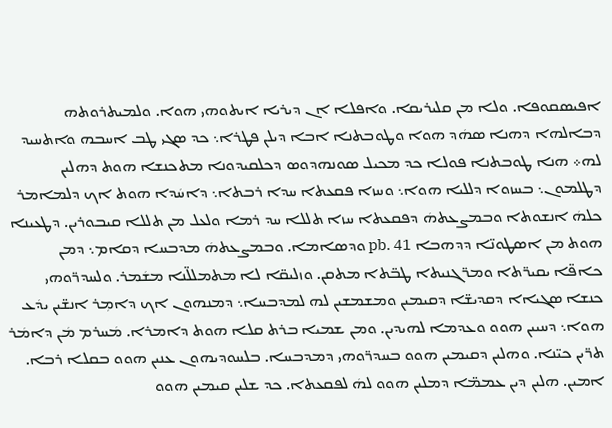ܐܦܝܣܩܘܦܐ. ܘܠܐ ܡܢ ܩܠܝܪܝܩܐ. ܘܐܦܠܐ ܐܢ ܕܝܪܝܐ ܐܝܬܘܗܝ ܗܘܐ. ܘܠܡܝܬܪܘܬܗ ܕܒܐܠܗܐ ܕܗܢܐ ܣܗܿܕ ܗܘܐ ܘܛܘܒܬܢܐ ܐܒܐ ܕܝܠܢ ܦܛܪܐ܆ ܟܕ ܣܓܝ ܛܒ ܐܚܒܗ ܘܐܬܚܝܕ ܠܗ܀ ܗܢܐ ܛܘܒܬܢܐ ܦܘܠܐ ܟܕ ܡܟܝܠ ܣܘܢܗܕܘܣ ܕܟܠܩܝܕܘܢܐ ܡܬܟܢܫܐ ܗܘܬ ܕܗܠܝܢ ܕܛܠܡܘܢ܆ ܒܚܙܘܐ ܕܠܠܝܐ ܗܘܐ܆ ܘܚܙܐ ܦܩܥܬܐ ܚܕܐ ܪܒܬܐ܆ ܕܐܚܿܕܐ ܗܘܬ ܐܟ ܕܠܡܐܡܪ ܟܠܗܿ ܐܢܫܘܬܐ ܘܒܡܨܥܬܗܿ ܕܦܩܥܬܐ ܚܙܐ ܬܠܠܐ ܚܕ ܪܡܐ ܘܠܥܠ ܡܢ ܬܠܠܐ ܩܝܒܘܪܝܢ. ܕܛܥܝܢܐ ܗܘܬ ܡܢ ܐܣܛܘܢ̈ܐ ܕܕܗܒܐ pb. 41 ܘܕܣܐܡܐ. ܘܒܡܨܥܬܗܿ ܡܕܒܚܐ ܕܩܐܡ܆ ܕܡܢ ܟܐܦ̈ܐ ܝܩܝܪ̈ܬܐ ܘܡܪ̈ܓܢܝܬܐ ܛܒ̈ܬܐ ܡܬܩܢ. ܘܙܠܝܩ̈ܐ ܠܐ ܡܬܡܠܠ̈ܢܐ ܡܫܿܡܪ. ܘܠܚܕܪ̈ܘܗܝ ܟܢܫܐ ܣܓܝܐܐ ܕܩܕܝܫ̈ܐ ܕܩܝܡܝܢ ܘܡܫܡܫܝܢ ܠܗ ܠܡܕܒܚܐ܆ ܕܡܢܗܘܢ ܐܟ ܕܐܡܼܪ ܐܢܫ̈ܝܢ ܝܕܿܥ ܗܘܐ܆ ܕܚܝܝܢ ܗܘܘ ܘܥܕܡܐ ܠܗܝܕܝܢ. ܘܡܢ ܫܡܝܐ ܒܪܬ ܩܠܐ ܗܘܬ ܕܐܡܪܐ. ܡܿܚܪܡ ܡܿܢ ܕܐܡܿܪ ܬܪ̈ܝܢ ܟܝ̈ܢܐ. ܘܗܠܝܢ ܕܩܝܡܝܢ ܗܘܘ ܒܚܕܪ̈ܘܗܝ ܕܡܕܒܚܐ. ܒܠܚܘܕܝܗܘܢ ܥܢܝܢ ܗܘܘ ܒܩܠܐ ܪܒܐ. ܐܡܝܢ. ܗܠܝܢ ܕܝܢ ܥܡܡ̈ܐ ܕܡܠܝܢ ܗܘܘ ܠܗܿ ܠܦܩܥܬܐ. ܟܕ ܫܠܝܢ ܩܝܡܝܢ ܗܘܘ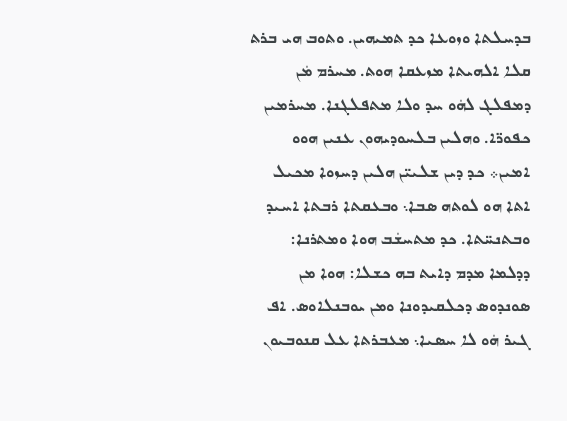ܒܕܚܠܬܐ ܘܙܘܥܐ ܟܕ ܬܡܝܗܝܢ. ܘܬܘܒ ܗܝ ܒܪܬ ܩܠܐ ܐܠܗܝܬܐ ܡܙܥܩܐ ܗܘܬ. ܡܚܪܡ ܡܿܢ ܕܡܦܠܓ ܠܗܿܘ ܚܕ ܘܠܐ ܡܬܦܠܓܢܐ. ܡܚܪܡܝܢ ܟܦܘܪ̈ܐ. ܘܗܠܝܢ ܒܠܚܘܕܝܗܘܢ ܥܢܝܢ ܗܘܘ ܐܡܝܢ܀ ܟܕ ܕܝܢ ܫܠܝܝ̈ܢ ܗܠܝܢ ܕܚܙܘܐ ܡܟܝܠ ܐܬܐ ܗܘ ܠܘܬܗ ܣܒܐ܆ ܘܒܥܩܬܐ ܪܒܬܐ ܐܚܝܕ ܘܒܬܢܚ̈ܬܐ. ܟܕ ܡܬܚܫܿܒ ܗܘܐ ܘܡܬܪܢܐ: ܕܕܠܡܐ ܡܕܡ ܕܐܝܬ ܒܗ ܟܫܠܐ: ܗܘܐ ܡܢ ܣܘܢܕܘܣ ܕܟܠܩܝܕܘܢܐ ܘܡܢ ܝܘܒܢܠܐܘܣ. ܐܦ ܓܝܪ ܗܿܘ ܠܐ ܚܣܝܐ܆ ܡܥܒܪܬܐ ܥܠ ܩܢܘܒܝܘܢ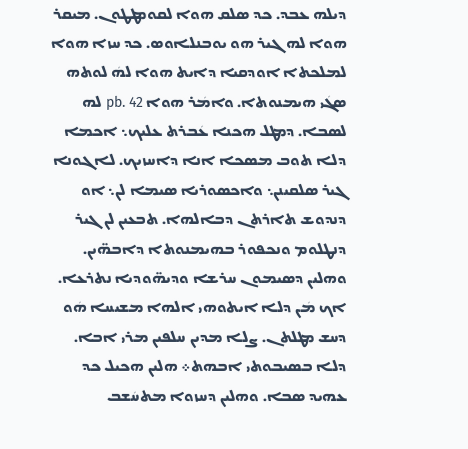ܕܝܠܗ ܥܒܕ. ܟܕ ܣܠܩ ܗܘܐ ܠܩܘܡܛܛܘܢ. ܡܝܩܪ ܗܘܐ ܠܗ ܓܝܪ ܗܘ ܝܘܒܢܠܐܘܣ. ܟܕ ܚܙܐ ܗܘܐ ܠܡܠܟܬܐ ܐܘܕܩܝܐ ܕܐܝܬ ܗܘܐ ܠܗܿ ܠܘܬܗ ܣܓܿܝ ܗܝܡܢܘܬܐ. ܘܐܡܿܪ ܗܘܐ pb. 42 ܠܗ ܠܣܒܐ. ܕܡܛܠ ܗܟܢܐ ܥܿܒܪܬ ܥܠܝܟ܆ ܐܟܡܐ ܕܠܐ ܬܘܒ ܡܣܟܐ ܐܢܐ ܕܐܚܙܝܟ. ܠܐܓܘܢܐ ܓܝܪ ܣܠܩܝܢܢ܆ ܘܐܟܣܘܪܝܐ ܣܝܡܐ ܠܢ܆ ܐܘ ܕܢܕܘܫ ܬܐܪܬܢ ܕܒܐܠܗܐ. ܬܒܥܝܢ ܠܢ ܓܝܪ ܕܢܛܠܘܡ ܘܢܟܦܘܪ ܒܗܝܡܢܘܬܐ ܕܐܒܗ̈ܝܢ. ܘܗܠܝܢ ܕܣܝܡܘܢ ܚܪܫܐ ܘܕܝܗ̈ܘܕܝܐ ܢܬܪܥܐ. ܐܟ ܡܿܢ ܕܠܐ ܐܝܬܘܗܝ ܐܠܗܐ ܡܫܝܚܐ ܗܿܘ ܕܚܫ ܡܛܠܬܢ. ܨܠܐ ܡܕܝܢ ܚܠܦܝܢ ܡܪܝ ܐܒܐ. ܕܠܐ ܒܣܝܒܘܬܝ ܐܒܗܬ܀ ܗܠܝܢ ܗܟܝܠ ܟܕ ܥܗܝܕ ܣܒܐ. ܘܗܠܝܢ ܕܚܙܘܐ ܡܬܚܿܫܒ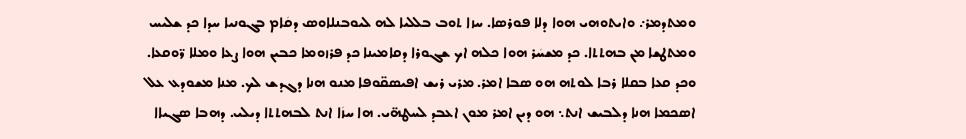ܘܡܬܕܡܪ܇ ܘܐܝܬܘܗܝ ܗܘܐ ܕܠܐ ܦܘܪܣܐ. ܚܙܐ ܬܘܒ ܒܠܠܝܐ ܠܗ ܠܝܘܒܢܠܐܘܣ ܕܩܿܐܡ ܒܓܘܢܝܐ ܚܕܐ ܟܕ ܫܠܝܚ ܘܡܬܛܫܐ ܡܢ ܒܗܬܬܐ. ܟܕ ܡܫܚܿܪ ܗܘܐ ܟܠܗ ܐܟ ܫܓܘܪܐ ܕܩܐܡܝܢܐ ܟܕ ܦܪܙܘܡܐ ܟܒܝܢ ܗܘܐ ܨܥܐ ܘܡܠܐ ܪ̈ܘܩܥܐ. ܘܟܕ ܩܥܐ ܒܩܠܐ ܪܒܐ ܠܘܬܗ ܗܘ ܣܒܐ ܐܡܪ. ܡܪܝ ܪܝܫ ܐܦܝܣܩ̈ܘܦܐ ܡܢܘ ܗܢܐ ܕܓܕܫ ܠܟ. ܡܢܐ ܡܫܘܕܥ ܥܠ ܐܣܟܡܐ ܗܢܐ ܕܠܒܝܫ ܐܢܬ܆ ܗܘ ܕܝܢ ܐܡܪ ܡܘܢ ܐܥܒܕ ܠܚܛܗ̈ܝ. ܗܐ ܚܙܿܐ ܐܢܬ ܠܒܗܬܬܐ ܕܝܠܝ. ܕܗܒܐ ܣܓܝܐܐ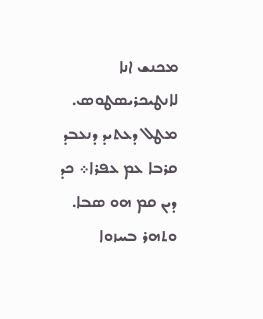ܡܟܢܫ ܐܢܐ ܠܐܢܛܝܟܪܝܣܛܘܣ. ܡܛܠ ܕܥܬܝܕ ܕܢܥܒܕ ܩܪܒܐ ܥܡ ܥܦܪܐ܀ ܟܕ ܕܝܢ ܩܡ ܗܘ ܣܒܐ. ܘܬܗܪ ܒܚܙܘܐ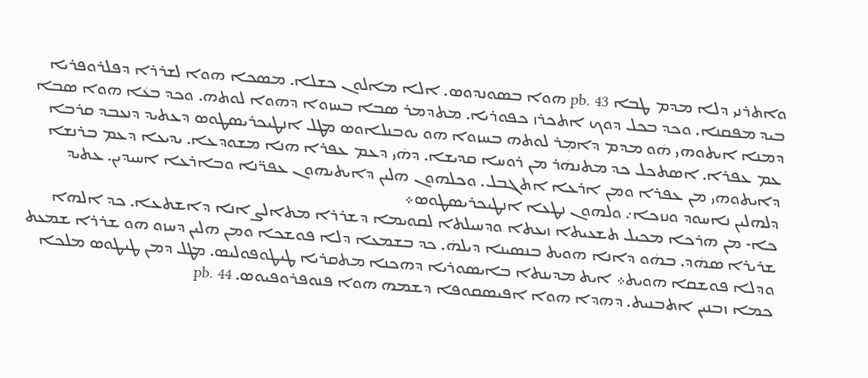ܘܐܬܪܢܝ ܕܠܐ ܡܕܡ ܛܒܐ pb. 43 ܗܘܐ ܒܣܘܢܕܘܣ. ܐܠܐ ܡܐܠܘܢ ܟܫܠܐ. ܡܣܟܐ ܗܘܐ ܠܫܪܪܐ ܕܦܠܪܘܦܪܝܐ ܒܝܕ ܡܦܩܢܐ. ܘܟܕ ܒܟܠ ܕܘܟ ܐܬܟܪܙ ܟܦܘܪܝܐ. ܡܬܕܡܪ ܣܒܐ ܒܚܙܘܐ ܕܗܘܐ ܠܘܬܗ. ܘܟܕ ܒܥܿܐ ܗܘܐ ܣܒܐ ܕܡܢܐ ܐܝܬܘܗܝ ܗܿܘ ܡܕܡ ܕܐܡܼܪ ܠܘܬܗ ܒܚܙܘܐ ܗܘ ܝܘܒܢܠܐܘܣ ܡܛܠ ܐܢܛܝܟܪܝܣܛܘܣ ܕܥܬܝܕ ܕܢܥܒܕ ܩܪܒܐ ܥܡ ܥܦܪܐ. ܐܣܬܟܠ ܟܕ ܡܬܢܗܿܪ ܡܢ ܪܘܚܐ ܩܕܝܫܐ. ܕܗܿܝ ܕܥܡ ܥܦܪܐ ܗܢܐ ܡܫܘܕܥܐ. ܝܕܝܥܐ ܕܥܡ ܒܪܢܫܐ ܕܐܝܬܘܗܝ ܡܢ ܥܦܪܐ ܘܡܢ ܐܪܥܐ ܐܬܓܒܠ. ܘܟܠܗܘܢ ܗܠܝܢ ܕܐܝܬܝܗܘܢ ܥܦܪ̈ܢܐ ܘܒܐܪܥܐ ܐܚܝܕܝܢ. ܥܬܝܕ ܕܠܗܠܝܢ ܢܐܚܘܕ ܘܢܙܟܐ܇ ܘܠܗܘܢ ܢܛܥܐ ܐܢܛܝܟܪܝܣܛܘܣ܀
ܟܐ- ܡܢ ܗܪܟܐ ܡܟܝܠ ܬܫܥܝܬܐ ܙܝܥܬܐ ܘܕܚܝܠܬܐ ܠܩܘܝܡܐ ܕܫܪܪܐ ܡܬܐܠܨ ܐܢܐ ܕܐܫܬܥܐ. ܟܕ ܐܠܗܐ ܫܪܝܪܐ ܣܗܿܕ. ܒܗܿܘ ܕܐܢܐ ܗܘܝܬ ܒܢܣܝܢܐ ܕܝܠܗܿ. ܟܕ ܒܫܡܥܐ ܕܠܐ ܦܘܫܟܐ ܘܡܢ ܗܠܝܢ ܕܚܙܘ ܗܘ ܫܪܪܐ ܫܡܥܬ ܘܕܠܐ ܦܘܫܩܐ ܗܘܝܬ܀ ܐܝܬ ܡܕܝܢܬܐ ܒܐܝܣܘܪܝܐ ܕܗܟܢܐ ܡܬܩܪܝܐ ܛܝܛܘܦܘܠܝܣ. ܡܛܠ ܕܡܢ ܛܝܛܘܣ ܡܠܟܐ ܟܡܐ ܙܒܢܝܢ ܐܬܒܢܝܬ. ܕܗܕܐ ܗܘܐ ܐܦܝܣܩܘܦܐ ܕܫܡܗ ܗܘܐ ܦܢܘܦܪܘܦܝܘܣ. pb. 44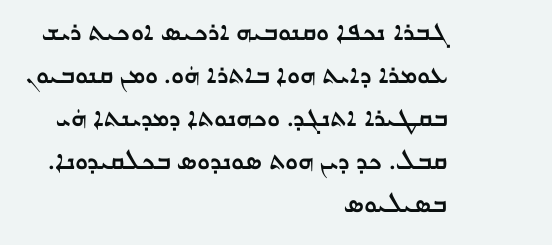ܓܒܪܐ ܢܟܦܐ ܘܩܢܘܒܝܗ ܐܪܟܝܣ ܐܘܟܝܬ ܪܝܫ ܥܘܡܪܐ ܕܐܝܬ ܗܘܐ ܒܐܬܪܐ ܗܿܘ. ܘܡܢ ܩܢܘܒܝܘܢ ܒܩܛܝܪܐ ܐܬܢܓܕ. ܘܟܗܢܘܬܐ ܕܡܕܝܢܬܐ ܗܿܝ ܩܒܠ. ܟܕ ܕܝܢ ܗܘܬ ܣܘܢܕܘܣ ܒܟܠܩܝܕܘܢܐ. ܒܣܝܠܝܘܣ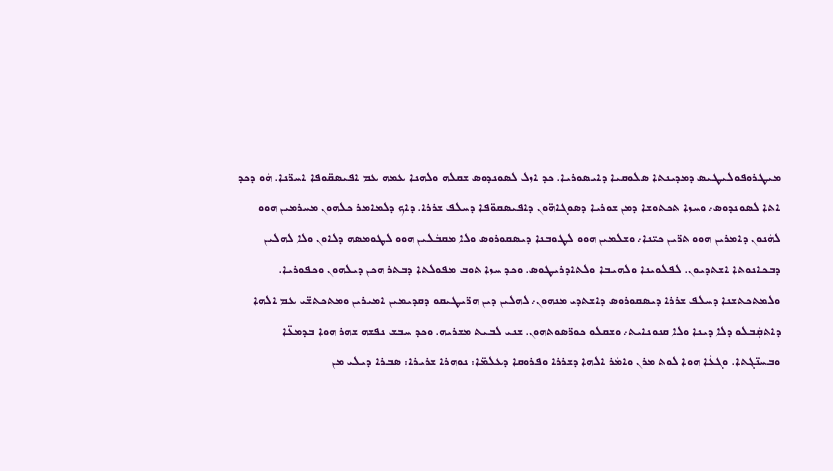ܡܝܛܪܘܦܘܠܝܛܝܣ ܕܡܕܝܢܬܐ ܣܠܘܩܝܐ ܕܐܝܣܘܪܝܐ. ܟܕ ܐܙܠ ܠܣܘܢܕܘܣ ܫܩܠܗ ܘܠܗܢܐ ܥܡܗ ܥܡ ܐܦܝܣܩ̈ܘܦܐ ܐܚܪ̈ܢܐ. ܗܿܘ ܕܟܕ ܐܬܐ ܠܣܘܢܕܘܣ܇ ܘܚܙܐ ܬܟܬܘܫܐ ܕܡܢ ܫܘܪܝܐ ܕܣܘܓܐܗ̈ܘܢ ܕܐܦܝܣܩܘ̈ܦܐ ܕܚܠܦ ܫܪܪܐ. ܕܐܟ ܕܠܡܐܡܪ ܟܠܗܘܢ ܡܚܪܡܝܢ ܗܘܘ ܠܗܿܢܘܢ ܕܐܡܪܝܢ ܗܘܘ ܬܪ̈ܝܢ ܟܝ̈ܢܐ܇ ܘܫܠܡܝܢ ܗܘܘ ܠܛܘܒܢܐ ܕܝܣܩܘܪܘܣ ܘܠܐ ܡܩܒܿܠܝܢ ܗܘܘ ܠܛܘܡܣܗ ܕܠܐܘܢ ܘܠܐ ܠܗܠܝܢ ܕܒܟܐܢܘܬܐ ܐܫܬܕܝܘܢ. ܠܦܠܘܝܢܐ ܘܠܗܝܒܐ ܘܠܬܐܕܪܝܛܘܣ. ܘܟܕ ܚܙܐ ܬܘܒ ܡܦܘܠܬܐ ܕܒܬܪ ܗܟܢ ܕܝܠܗܘܢ ܘܟܦܘܪܝܐ. ܘܠܡܬܟܬܫܢܐ ܕܚܠܦ ܫܪܪܐ ܕܝܣܩܘܪܘܣ ܕܐܫܬܕܝ ܡܢܗܘܢ܇ ܠܗܠܝܢ ܕܝܢ ܗܪ̈ܝܛܝܩܘ ܕܩܕܝܡܝܢ ܐܡܝܪܝܢ ܘܡܬܟܬܫ̈ܝ ܥܡ ܐܠܗܐ ܕܐܬܩܲܒܠܘ ܕܠܐ ܕܝܢܐ ܘܠܐ ܩܢܘܢܐܝܬ܇ ܘܫܩܠܘ ܟܘܪ̈ܣܘܬܗܘܢ. ܫܢܝ ܠܒܝܬ ܡܫܪܝܗ. ܘܟܕ ܚܒܫ ܢܦܫܗ ܫܗܪ ܗܘܐ ܒܕܡܥ̈ܐ ܘܒܚܢ̈ܓܬܐ. ܘܓܥܿܐ ܗܘܐ ܠܘܬ ܡܪܢ ܘܐܡܿܪ ܐܠܗܐ ܕܫܪܪܐ ܘܦܪܘܩܐ ܕܥܠܡ̈ܐ: ܢܘܗܪܐ ܫܪܝܪܐ: ܣܒܪܐ ܕܝܠܝ ܡܢ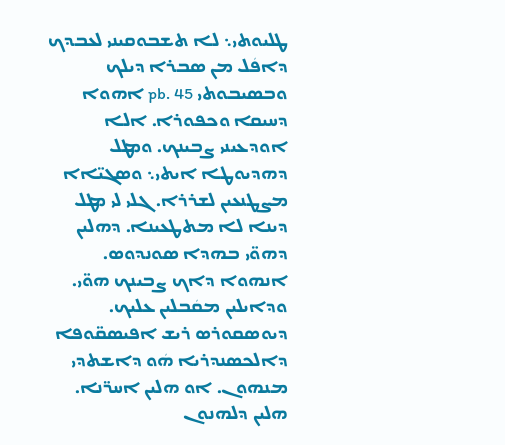ܛܠܝܘܬܝ܆ ܠܐ ܬܫܒܘܩܝܢܝ ܠܥܒܕܟ ܕܐܦܿܠ ܡܢ ܣܒܪܐ ܕܝܠܟ ܘܒܣܝܒܘܬܝ pb. 45 ܐܗܘܐ ܕܚܝܩܐ ܘܟܦܘܪܐ. ܐܠܐ ܐܘܕܥܝܢܝ ܨܒܝܢܟ. ܘܡܛܠ ܕܗܕܝܘܛܐ ܐܝܬܝ܆ ܘܣܓܝ̈ܐܐ ܡܨܛܢܥܝܢ ܠܫܪܪܐ. ܓܠܝ ܠܝ ܡܛܠ ܕܝܢܐ ܠܐ ܡܬܛܥܝܢܐ. ܕܗܠܝܢ ܕܗܘ̈ܝ ܒܗܕܐ ܣܘܢܕܘܣ. ܐܢܗܘܐ ܕܐܟ ܨܒܝܢܟ ܗܘ̈ܝ. ܘܕܐܝܠܝܢ ܡܩܿܒܠܝܢ ܥܠܝܟ. ܕܝܘܣܩܘܪܣ ܪܝܫ ܐܦܝܣܩ̈ܘܦܐ ܕܐܠܟܣܢܕܪܝܐ ܗܿܘ ܕܐܫܬܕܝ ܡܢܗܘܢ. ܐܘ ܗܠܝܢ ܐܚܪ̈ܢܐ. ܗܠܝܢ ܕܠܗܢܘܢ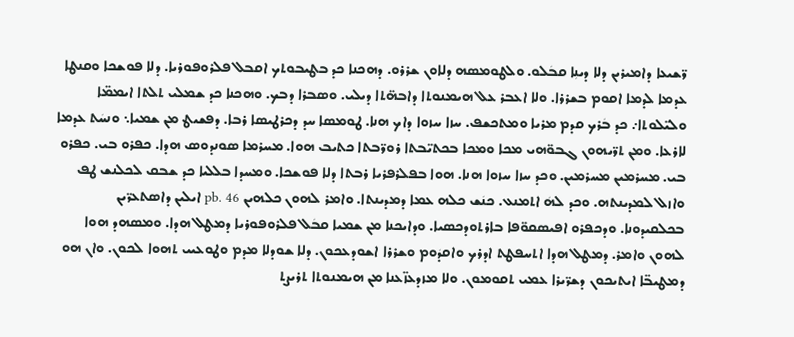ܪ̈ܫܝܥܐ ܕܐܡܝܪܝܢ ܕܠܐ ܕܝܢܼܐ ܩܒܿܠܘ. ܘܠܛܘܡܣܗ ܕܠܐܘܢ ܫܪܪܘ. ܕܗܟܢܐ ܟܕ ܒܛܝܒܘܬܟ ܐܩܒܠ ܦܠܪܘܦܘܪܝܐ. ܕܠܐ ܦܘܫܟܐ ܘܩܢܛܐ ܥܕܡܐ ܠܕܡܐ ܐܩܘܡ ܒܫܪܪܐ. ܘܠܐ ܐܥܒܪ ܥܠ ܗܝܡܢܘܬܐ ܕܐܒܗ̈ܬܐ ܕܝܠܝ. ܘܣܒܪܐ ܕܒܟ. ܘܗܟܢܐ ܟܕ ܫܡܠܝ ܬܠܬܐ ܐܝܡܡ̈ܐ ܘܠܝ̈ܠܘܬܐ܇ ܟܕ ܒܿܪܟ ܩܕܡ ܡܪܝܐ ܘܡܬܟܫܦ. ܚܙܐ ܚܙܘܐ ܕܐܟ ܗܢܐ. ܛܘܡܣܐ ܚܕ ܕܟܪܛܝܣܐ ܪܒܐ. ܕܦܫܝܛ ܡܢ ܫܡܝܐ܆ ܘܢܚܿܬ ܥܕܡܐ ܠܐܪܥܐ. ܘܡܢ ܬܪ̈ܝܗܘܢ ܓܒܘ̈ܗܝ ܡܟܐ ܘܡܟܐ ܒܟܬܝ̈ܒܬܐ ܪܘܪ̈ܒܬܐ ܟܬܝܒ ܗܘܐ. ܡܚܪܡܐ ܣܘܢܕܘܣ ܗܕܐ. ܟܦܪܘ ܒܝ. ܟܦܪܘ ܒܝ. ܡܚܪܡܝܢ ܡܚܪܡܝܢ. ܘܟܕ ܚܙܐ ܚܙܘܐ ܗܢܐ. ܗܘܐ ܒܦܠܪܦܪܝܐ ܪܒܬܐ ܕܠܐ ܦܘܫܟܐ. ܘܡܚܕܐ ܒܠܠܝܐ ܟܕ ܫܒܩ ܠܟܠܢܫ ܛܦ ܘܐܙܠ ܠܡܕܝܢܬܗ. ܘܟܕ ܠܗܿ ܐܬܡܢܥ. ܟܢܿܫ ܟܠܗ ܥܡܐ ܕܡܕܝܢܬܐ. ܘܐܡܪ ܠܗܘܢ ܟܠܗܝܢ pb. 46 ܐܝܠܝܢ ܕܐܣܬܥܪ̈ܝܢ ܒܟܠܩܝܕܘܢܐ. ܘܕܟܦܪܘ ܐܦܝܣܩܘ̈ܦܐ ܒܐܪܬܘܕܟܣܝܐ. ܘܕܐܝܟܢܐ ܡܢ ܫܡܝܐ ܩܒܿܠ ܦܠܪܘܦܘܪܝܐ ܕܡܛܠ ܗܕܐ. ܘܡܣܗܕ ܗܘܐ ܠܗܘܢ ܘܐܡܪ. ܕܡܛܠ ܗܕܐ ܐܬܚܦܛܬ ܐܕܪܟ ܘܐܩܕܿܘܡ ܘܫܪܪܐ ܐܫܘܕܥܟܘܢ. ܕܠܐ ܫܘܕܠܐ ܡܕܡ ܘܛܘܥܝܝ ܬܗܘܐ ܠܟܘܢ. ܘܐܢ ܗܘ ܕܡܛܝܒ̈ܐ ܐܝܬܝܟܘܢ ܕܫܪ̈ܝܪܐ ܥܡܝ ܬܩܘܡܘܢ. ܘܠܐ ܡܙܕܥܙ̈ܥܢܐ ܡܢ ܗܝܡܢܘܬܐ ܬܪܝܨܬ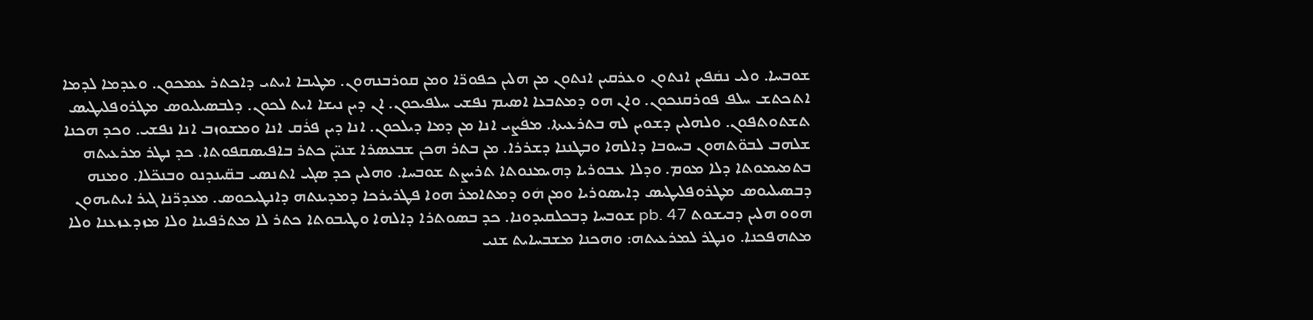ܫܘܒܚܐ. ܘܠܝ ܢܩܿܦܝܢ ܐܢܬܘܢ ܘܥܪܩܝܢ ܐܢܬܘܢ ܡܢ ܗܠܝܢ ܟܦܘܪ̈ܐ ܘܡܢ ܩܘܪܒܢܗܘܢ. ܡܛܝܒܐ ܐܝܬܝ ܕܐܟܬܪ ܥܡܟܘܢ. ܘܥܕܡܐ ܠܕܡܐ ܐܬܟܬܫ ܚܠܦ ܦܘܪܩܢܟܘܢ. ܘܐܢ ܗܘ ܕܡܬܒܥܐ ܐܣܝܡ ܢܦܫܝ ܚܠܦܝܟܘܢ. ܐܢ ܕܝܢ ܢܝܫܐ ܐܝܬ ܠܟܘܢ. ܕܠܒܣܝܠܝܘܣ ܡܛܪܘܦܠܝܛܝܣ ܬܫܬܘܬܦܘܢ. ܘܠܗܠܝܢ ܕܫܘܝܢ ܠܗ ܒܬܪܥܝܬܐ. ܡܦܿܨܝ ܐܢܐ ܡܢ ܕܡܐ ܕܝܠܟܘܢ. ܐܢܐ ܕܝܢ ܦܪܿܩ ܐܢܐ ܘܡܫܘܙܒ ܐܢܐ ܢܦܫܝ. ܘܟܕ ܗܟܢܐ ܫܠܗܒ ܠܒܘ̈ܬܗܘܢ ܒܚܘܒܐ ܕܐܠܗܐ ܘܒܛܢܢܐ ܕܫܪܪܐ. ܡܢ ܒܬܪ ܗܟܢ ܫܒܥܣܪܐ ܫܢܝ̈ܢ ܟܬܪ ܒܐܦܝܣܩܦܘܬܐ. ܟܕ ܢܛܪ ܡܪܥܝܬܗ ܒܬܡܝܡܘܬܐ ܕܠܐ ܡܘܡ. ܘܕܠܐ ܥܒܘܪܝܐ ܕܗܝܡܢܘܬܐ ܬܪܝܨܬ ܫܘܒܚܐ. ܘܗܠܝܢ ܟܕ ܣܓܝ ܐܬܢܣܝ ܒܩ̈ܝܢܕܢܘ ܘܒܢܟ̈ܠܐ. ܘܡܢܗ ܕܒܣܝܠܝܘܣ ܡܛܪܘܦܠܝܛܝܣ ܕܐܝܣܘܪܝܐ ܘܡܢ ܗܿܘ ܕܡܬܐܡܪ ܗܘܐ ܦܛܪܝܪܟܐ ܕܡܕܝܢܬܗ ܕܐܢܛܝܟܘܣ. ܡܥܕܪ̈ܢܐ ܓܝܪ ܐܝܬܝܗܘܢ ܗܘܘ ܗܠܝܢ ܕܒܝܫܘܬ pb. 47 ܫܘܒܚܐ ܕܒܟܠܩܝܕܘܢܐ. ܟܕ ܒܣܘܬܪܐ ܕܐܠܗܐ ܘܛܝܒܘܬܐ ܟܬܪ ܠܐ ܡܬܪܦܝܢܐ ܘܠܐ ܡܙܕܥܙܥܢܐ ܘܠܐ ܡܬܗܦܟܢܐ. ܘܢܛܪ ܠܡܪܥܝܬܗ: ܘܗܟܢܐ ܡܫܒܚܐܝܬ ܫܢܝ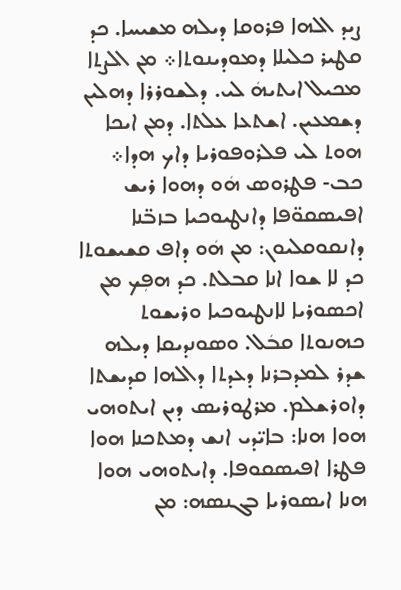ܨܝܕ ܐܠܗܐ ܦܪܘܩܐ ܕܝܠܗ ܡܫܝܚܐ. ܟܕ ܩܛܝܪ ܟܠܝܠܐ ܕܡܘܕܝܢܘܬܐ܀ ܡܢ ܐܠܨܬܐ ܡܟܝܠ ܐܝܬܝܗܿ ܠܝ. ܕܠܫܘܪܪܐ ܕܗܠܝܢ ܕܫܡܥܝܢ. ܐܫܬܥܐ ܥܠܬܐ. ܕܡܢ ܐܝܟܐ ܗܘܬ ܠܝ ܦܠܪܘܦܘܪܝܐ ܕܐܟ ܗܕܐ܀
ܟܒ- ܦܛܪܘܣ ܗܿܘ ܕܗܘܐ ܪܝܫ ܐܦܝܣܩܘ̈ܦܐ ܕܐܢܛܝܘܟܝܐ ܒܙܒ̈ܢܐ ܕܐܢܩܘܩܠܝܘܢ: ܡܢ ܗܿܘ ܕܐܦ ܩܫܝܫܘܬܐ ܟܕ ܠܐ ܫܘܐ ܐܢܐ ܩܒܠܬ. ܟܕ ܗܦܼܟ ܡܢ ܐܟܣܘܪܝܐ ܠܐܢܛܝܘܟܝܐ ܘܪܝܫܘܬ ܟܗܢܘܬܐ ܩܒܿܠ. ܘܣܘܢܕܝܩܐ ܕܝܠܗ ܫܕܪ ܠܡܕܒܪܢܐ ܕܥܕܬܐ ܕܐܠܗܐ ܩܕܝܫܬܐ ܕܐܘܪܫܠܡ. ܡܪܛܘܪܝܣ ܕܝܢ ܐܝܬܘܗܝ ܗܘܐ ܗܢܐ: ܒܐܝ̈ܕܝ ܐܢܫ ܕܡܬܟܢܐ ܗܘܐ ܦܛܪܐ ܐܦܝܣܩܘܦܐ. ܕܐܝܬܘܗܝ ܗܘܐ ܗܢܐ ܐܝܣܘܪܝܐ ܒܓܢܣܗ: ܡܢ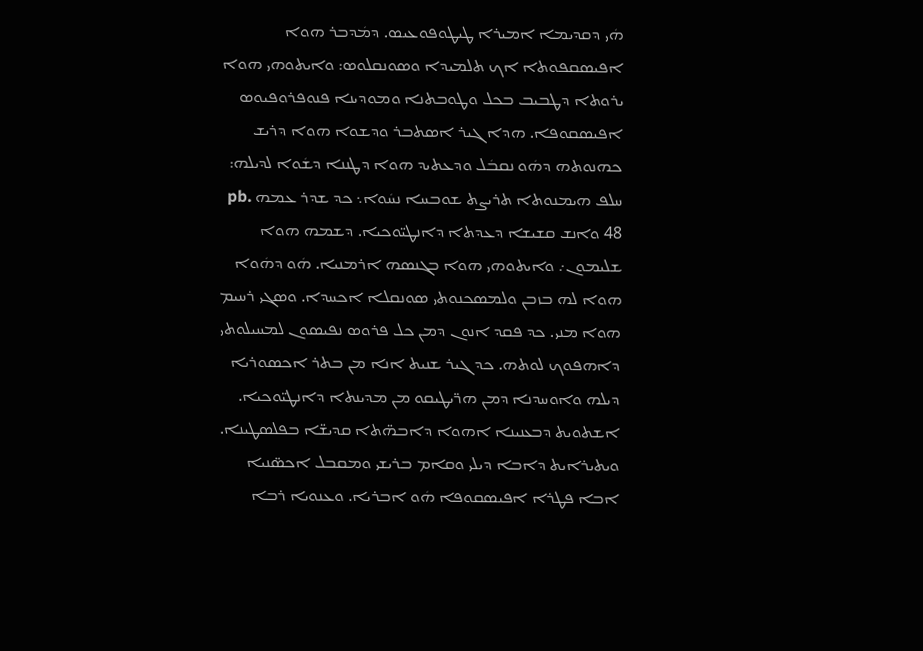ܗܿܝ ܕܩܕܝܡܐ ܐܡܝܪܐ ܛܝܛܘܦܘܥܝܣ. ܕܡܿܕܒܪ ܗܘܐ ܐܦܝܣܩܦܘܬܐ ܐܟ ܬܠܡܝܕܐ ܘܣܘܢܩܠܘܣ: ܘܐܝܬܘܗܝ ܗܘܐ ܝܪܘܬܐ ܕܛܒܝܒ ܒܟܠ ܘܛܘܒܬܢܐ ܘܡܘܕܝܢܐ ܦܢܘܦܪܘܦܝܘܣ ܐܦܝܣܩܘܦܐ. ܗܕܐ ܓܝܪ ܐܣܬܒܪ ܘܕܫܘܐ ܗܘܐ ܕܪܝܫ ܟܗܢܘܬܗ ܕܗܿܘ ܢܩܒܿܠ ܘܕܥܬܝܕ ܗܘܐ ܕܛܢܢܐ ܕܫܿܘܐ ܠܕܝܠܗ: ܚܠܦ ܗܝܡܢܘܬܐ ܬܪܝܨܬ ܫܘܒܚܐ ܢܚܿܘܐ܆ ܟܕ ܫܕܪ ܥܡܗ pb. 48 ܘܐܢܫ ܩܫܝܫܐ ܕܥܕܬܐ ܕܐܢܛܝ̈ܘܟܝܐ. ܕܫܡܗ ܗܘܐ ܫܠܝܡܘܢ܇ ܘܐܝܬܘܗܝ ܗܘܐ ܒܓܢܣܗ ܐܪܡܢܝܐ. ܗܿܘ ܕܗܿܘܐ ܗܘܐ ܠܗ ܒܙܒܢ ܘܠܡܣܟܢܘܬܝ ܣܘܢܩܠܐ ܐܟܚܕܐ. ܘܣܓܝ ܪܚܝܡ ܗܘܐ ܡܢܝ. ܟܕ ܦܩܕ ܐܢܘܢ ܕܡܢ ܟܠ ܦܪܘܣ ܢܦܝܣܘܢ ܠܡܚܝܠܘܬܝ ܕܐܗܦܘܟ ܠܘܬܗ. ܟܕ ܓܝܪ ܫܢܝܬ ܐܢܐ ܡܢ ܒܬܪ ܐܟܣܘܪܝܐ ܕܝܠܗ ܘܐܘܚܕܢܐ ܕܡܢ ܗܪ̈ܝܛܝܩܘ ܡܢ ܡܕܝܢܬܐ ܕܐܢܛܝ̈ܘܟܝܐ. ܐܫܬܘܝܬ ܕܒܥܢܝܢܐ ܐܗܘܐ ܕܐܒܗ̈ܬܐ ܩܕܝܫ̈ܐ ܒܦܠܣܛܝܢܐ. ܘܝܬܝܪܐܝܬ ܕܐܒܐ ܕܝܠܝ ܘܩܐܡ ܒܪܝܫܝ ܘܡܩܒܠ ܐܟܣ̈ܢܝܐ ܐܒܐ ܦܛܪܐ ܐܦܝܣܩܘܦܐ ܗܿܘ ܐܒܪܝܐ. ܘܥܢܘܝܐ ܪܒܐ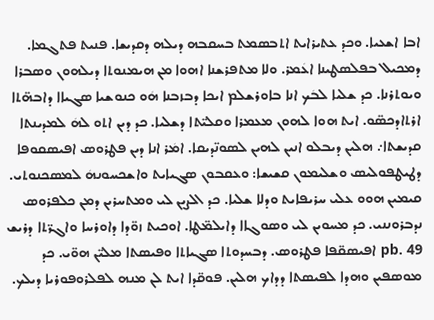ܐܒܐ ܐܫܥܝܐ. ܘܟܕ ܥܬܝܪܐܝܬ ܐܬܒܣܡܬ ܒܚܩܒܗ ܕܝܠܗ ܕܩܕܝܫܐ. ܦܢܝܬ ܦܬܓܡܐ. ܕܡܟܝܠ ܒܦܠܣܛܝܢܐ ܐܥܿܡܪ. ܘܠܐ ܡܬܦܪܫܢܐ ܐܗܘܐ ܡܢ ܗܝܡܢܘܬܐ ܕܝܠܗܘܢ ܘܣܒܪܐ ܘܝܘܬܪܢܐ. ܟܕ ܫܠܝܐ ܠܒܿܟ ܐܢܐ ܒܐܘܪܫܠܡ ܐܝܟܐ ܕܒܙܒܢܐ ܗܿܘ ܟܢܘܫܝܐ ܣܓܝܐܐ ܕܐܒܗ̈ܬܐ ܐܪܬܐܕܟܣ̈ܘ. ܐܝܬ ܗܘܐ ܠܗܘܢ ܡܥܡܪܐ ܘܩܠܝ̈ܬܐ ܕܫܠܝܐ. ܟܕ ܕܝܢ ܐܬܘ ܠܗܿ ܠܡܕܝܢܬܐ ܩܕܝܫܬܐ܇ ܗܠܝܢ ܕܝܒܠܘ ܐܢܝܢ ܠܗܝܢ ܠܣܘܢ̈ܕܝܩܐ. ܐܡܿܪ ܐܢܐ ܕܝܢ ܦܛܪܘܣ ܐܦܝܣܩܘܦܐ ܕܛܝܛܦܘܠܝܣ ܘܫܠܝܡܘܢ ܩܫܝܫܐ: ܘܥܩܒܘܢ ܣܓܝܐܝܬ ܘܐܫܟܚܘܢܗܿ ܠܡܣܟܢܘܬܝ. ܩܝܡܝܢ ܗܘܘ ܥܠܝ ܚܪܝܦܐܝܬ ܘܕܠܐ ܫܠܝܐ. ܟܕ ܐܠܨܝܢ ܠܝ ܘܡܬܚܪܝܢ ܕܡܢ ܟܠܦܪܘܣ ܢܕܒܪܘܢܢܝ. ܟܕ ܡܚܘܝܢ ܠܝ ܘܣܘܓܐܐ ܕܐܝܠܡ̈ܛܐ. ܐܘܟܝܬ ܙܘ̈ܕܐ ܕܐܘܪܚܐ ܘܐܓܪ̈ܬܐ ܕܪܝܫ pb. 49 ܐܦܝܣܩ̈ܦܐ ܦܛܪܘܣ. ܕܒܚܕܘܬܐ ܣܓܝܐܬܐ ܘܦܝܣܬܐ ܡܠܝ̈ܢ ܗܘ̈ܝ. ܟܕ ܡܘܣܦܝܢ ܘܗܕܐ ܠܦܝܣܬܐ ܕܕܐܟ ܗܠܝܢ. ܦܘܩ̈ܕܐ ܐܝܬ ܠܢ ܡܢܗ ܠܦܠܪܘܦܘܪܝܐ ܕܝܠܟ.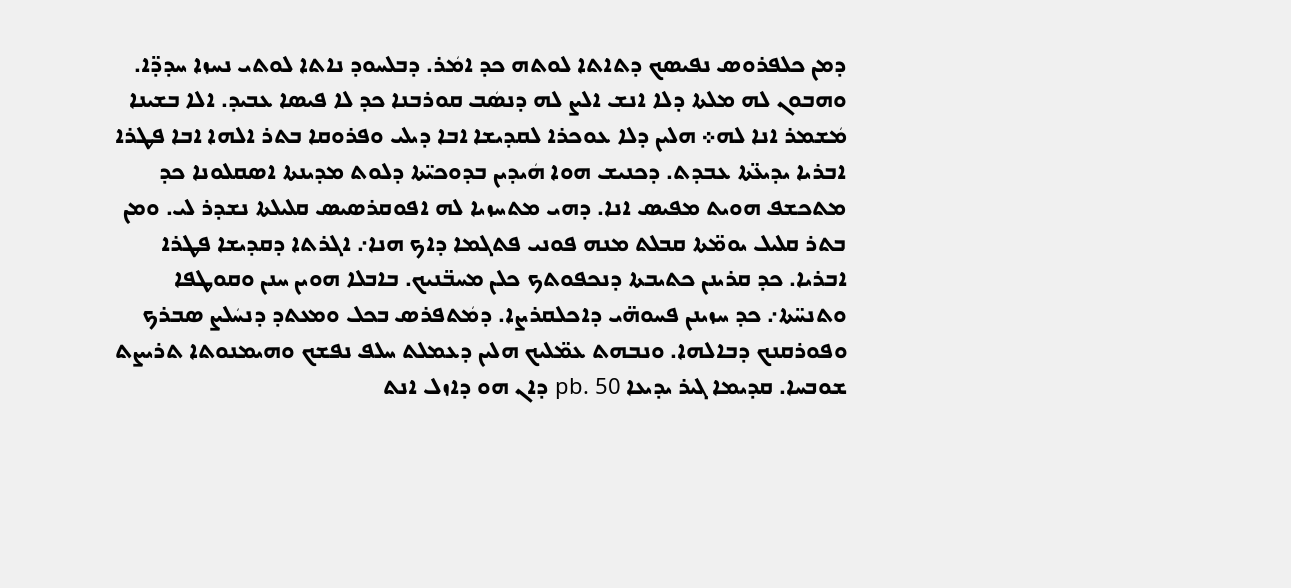ܕܡܢ ܟܠܦܪܘܣ ܢܦܝܣܟ ܕܬܐܬܐ ܠܘܬܗ ܟܕ ܐܡܿܪ. ܕܒܠܚܘܕ ܢܐܬܐ ܠܘܬܝ ܢܚܙܐ ܚܕܕ̈ܐ. ܘܗܒܘܢ ܠܗ ܡܠܬܐ ܕܠܐ ܐܢܫ ܐܠܨ ܠܗ ܕܢܣܿܒ ܩܘܪܒܢܐ ܟܕ ܠܐ ܦܝܣܐ ܥܒܝܕ. ܐܠܐ ܒܫܝܢܐ ܡܿܫܡܪ ܐܢܐ ܠܗ܀ ܗܠܝܢ ܕܠܐ ܥܘܟܪܐ ܠܩܕܝܫܐ ܐܒܐ ܕܝܠܝ ܘܦܪܘܩܐ ܒܬܪ ܐܠܗܐ ܐܒܐ ܦܛܪܐ ܐܒܪܝܐ ܝܕܝܥ̈ܬܐ ܥܒܕܬ. ܕܟܢܝܫ ܗܘܐ ܗܿܝܕܝܢ ܒܕܘܟܝ̈ܬܐ ܕܠܘܬ ܡܕܝܢܬܐ ܐܣܩܠܘܢܐ ܟܕ ܡܬܟܫܦ ܗܘܝܬ ܡܦܝܣ ܐܢܐ. ܕܗܝ ܡܬܚܙܝܐ ܠܗ ܐܦܘܩܪܣܝܣ ܩܠܝܠܬܐ ܢܫܕܪ ܠܝ. ܘܡܢ ܒܬܪ ܩܠܝܠ ܝܘܡ̈ܬܐ ܩܒܠܬ ܡܢܗ ܦܘܢܝ ܦܬܓܡܐ ܕܐܟ ܗܢܐ܇ ܐܓܪܬܐ ܕܩܕܝܫܐ ܦܛܪܐ ܐܒܪܝܐ. ܟܕ ܩܪܝܢܢ ܟܬܝܒܬܐ ܕܢܟܦܘܬܟ ܟܠܢ ܡܚܒ̈ܢܝܟ. ܒܐܒܠܐ ܗܘܝܢ ܚܢܢ ܘܩܘܛܦܐ ܘܬܢܚ̈ܬܐ܇ ܟܕ ܚܙܝܢܢ ܦܚܘܗ̈ܝ ܕܐܟܠܩܪܨܐ. ܕܡܿܬܦܪܣ ܒܟܠ ܘܡܥܬܕ ܕܢܚܿܠܨ ܣܒܪܟ ܘܦܘܪܩܢܟ ܕܒܐܠܗܐ. ܘܢܒܗܬ ܥܡ̈ܠܝܟ ܗܠܝܢ ܕܥܡܠܬ ܚܠܦ ܢܦܫܟ ܘܗܝܡܢܘܬܐ ܬܪܝܨܬ ܫܘܒܚܐ. ܩܕܝܡܐ ܓܝܪ ܝܕܝܥܐ pb. 50 ܕܐܢ ܗܘ ܕܐܙܠ ܐܢܬ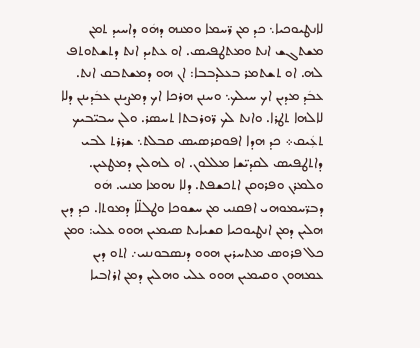ܠܐܢܛܝܘܟܝܐ܆ ܟܕ ܡܢ ܪ̈ܚܡܐ ܘܡܢܗ ܕܗܿܘ ܕܐܚܝܕ ܬܡܢ ܡܫܬܓܫ ܐܢܬ ܘܡܬܛܦܝܣ. ܐܘ ܥܬܝܕ ܐܢܬ ܕܬܫܬܘܬܦ ܠܗ. ܐܘ ܬܫܬܡܪ ܒܥܠܕܒܒܐ: ܐܢ ܗܘ ܕܡܫܬܒܩ ܐܢܬ. ܥܒܿܕ ܡܕܝܢ ܐܟ ܚܝܠܟ܆ ܘܚܢܢ ܗܪܟܐ ܐܟ ܕܡܨܝܢܢ ܥܒܿܕܝܢܢ ܕܠܐ ܠܐܠܗܐ ܬܛܪܐ. ܘܐܢܬ ܠܟ ܪ̈ܘܪܒܬܐ ܬܚܣܪ. ܘܠܢ ܚܒܝ̈ܒܝܟ ܬܥܲܝܩ܀ ܟܕ ܗܕܐ ܐܦܘܩܪܣܝܣ ܩܒܠܬ܆ ܫܪܪܬ ܠܒܝ ܕܐܬܛܦܝܣ ܠܩܕܝ̈ܫܐ ܡܠܠܘܢ. ܐܘ ܠܗܠܝܢ ܕܡܛܥܝܢ. ܘܠܡܪܢ ܘܦܪܘܩܢ ܐܬܟܫܦܬ. ܕܠܐ ܢܗܡܐ ܡܢܝ. ܗܿܘ ܕܒܪ̈ܚܡܘܗܝ ܐܦܩܢܝ ܡܢ ܚܫܘܟܐ ܘܛܠܠ̈ܐ ܕܡܘܬܐ. ܟܕ ܕܝܢ ܗܠܝܢ ܕܡܢ ܐܢܛܝܘܟܝܐ ܩܫܝܐܝܬ ܣܝܡܝܢ ܗܘܘ ܥܠܝ: ܘܡܢ ܟܠ ܦܪܘܣ ܡܬܚܪܝܢ ܗܘܘ ܕܢܣܒܘܢܢܝ܇ ܐܬܘ ܕܝܢ ܥܡܗܘܢ ܘܩܝܡܝܢ ܗܘܘ ܥܠܝ ܘܗܠܝܢ ܕܡܢ ܐܪܐܒܝܐ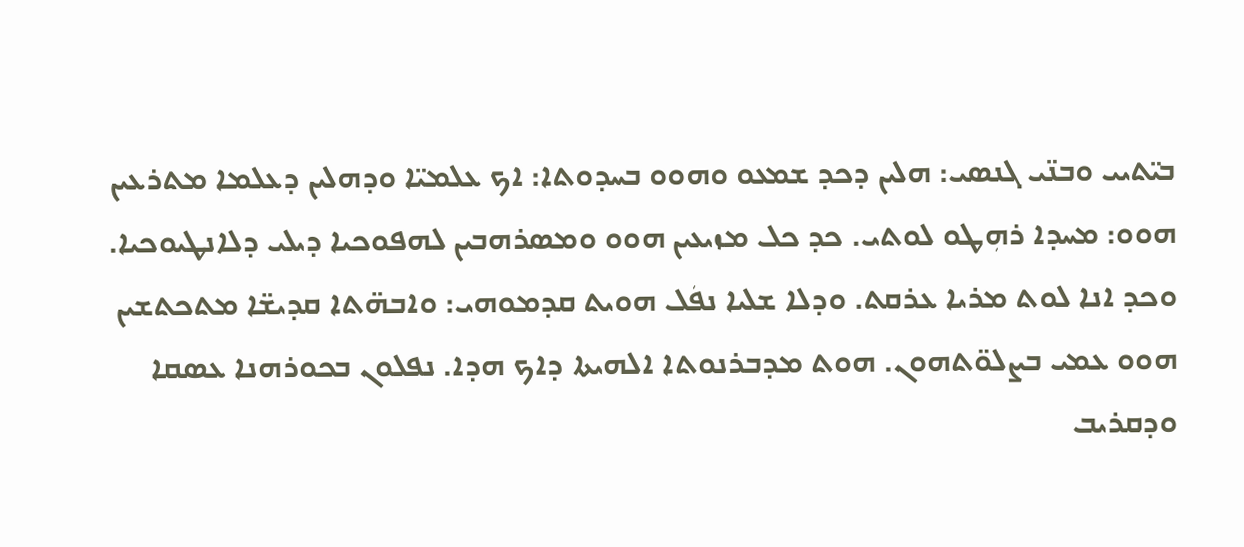ܒܝ̈ܬܝܝ ܘܒܢ̈ܝ ܓܢܣܝ: ܗܠܝܢ ܕܟܕ ܫܡܥܘ ܘܗܘܘ ܒܚܕܘܬܐ: ܐܟ ܥܠܡܝ̈ܐ ܘܕܗܠܝܢ ܕܥܠܡܐ ܡܬܪܥܝܢ ܗܘܘ: ܡܚܕܐ ܪܗܼܛܘ ܠܘܬܝ. ܟܕ ܟܠ ܡܙܝܥܝܢ ܗܘܘ ܘܡܣܪܗܒܝܢ ܠܗܦܘܟܝܐ ܕܝܠܝ ܕܠܐܢܛܝܘܟܝܐ. ܘܟܕ ܐܢܐ ܠܘܬ ܡܪܝܐ ܥܪܩܬ. ܘܕܠܐ ܫܠܝܐ ܢܦܿܠ ܗܘܝܬ ܩܕܡܘܗܝ: ܘܐܒܗ̈ܬܐ ܩܕܝܫ̈ܐ ܡܬܟܬܫܝܢ ܗܘܘ ܥܡܝ ܒܨܠܘ̈ܬܗܘܢ. ܗܘܬ ܡܕܒܪܢܘܬܐ ܐܠܗܝܬܐ ܕܐܟ ܗܕܐ. ܢܦܠܘܢ ܒܟܘܪܗܢܐ ܥܣܩܐ ܘܕܩܪܝܒ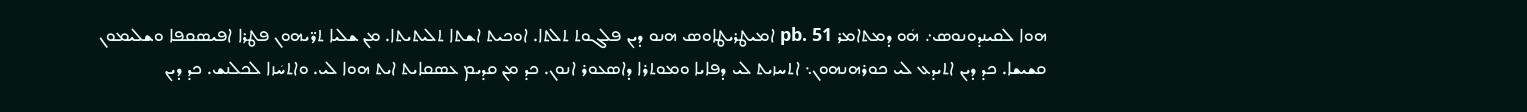ܗܘܐ ܠܩܝܢܕܘܢܘܣ܇ ܗܿܘ ܕܡܬܐܡܪ pb. 51 ܐܡܝܛܪܝܛܐܘܣ ܗܢܘ ܕܝܢ ܦܠܓܘܬ ܬܠܬܐ. ܐܘܟܝܬ ܐܫܬܐ ܬܠܝܬܝܬܐ. ܡܢ ܫܠܝܐ ܬܪ̈ܝܗܘܢ ܦܛܪܐ ܐܦܝܣܩܦܐ ܘܫܠܝܡܘܢ ܩܫܝܫܐ. ܟܕ ܕܝܢ ܐܬܝܕܥ ܠܝ ܟܘܪܗܢܗܘܢ܆ ܐܬܚܙܝܬ ܠܝ ܕܦܐܝܐ ܘܡܘܬܪܐ ܕܐܣܥܘܪ ܐܢܘܢ. ܟܕ ܡܢ ܩܕܝܡ ܥܣܩܐܝܬ ܐܝܬ ܗܘܐ ܠܝ. ܘܐܬܚܿܙܐ ܠܟܠܢܫ. ܟܕ ܕܝܢ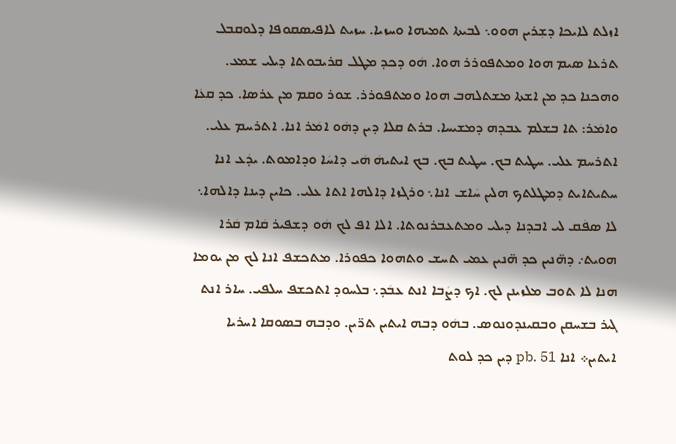ܐܙܠܬ ܠܐܝܟܐ ܕܫܼܪܝܢ ܗܘܘ܆ ܠܒܝܬܐ ܬܡܝܗܐ ܘܚܙܝܐ. ܚܙܝܬ ܠܐܦܝܣܩܘܦܐ ܕܠܘܩܒܠ ܬܪܥܐ ܣܝܡ ܗܘܐ ܘܡܬܦܘܪܪ ܗܘܐ. ܗܿܘ ܕܟܕ ܡܛܠ ܩܪܝܒܘܬܐ ܕܝܠܝ ܫܡܥ. ܘܗܟܢܐ ܟܕ ܡܢ ܐܫܬܐ ܡܫܬܠܗܒ ܗܘܐ ܘܡܬܦܘܪܪ. ܫܘܪ ܘܩܡ ܡܢ ܥܪܣܐ. ܟܕ ܩܥܿܐ ܘܐܡܿܪ: ܬܐ ܒܫܠܡ ܥܒܕܗ ܕܡܫܝܚܐ. ܒܪܬ ܩܠܐ ܕܝܢ ܕܗܿܘ ܐܡܿܪ ܐܢܐ. ܐܬܪܚܡ ܥܠܝ. ܐܬܪܚܡ ܥܠܝ. ܚܛܝܬ ܒܟ. ܚܛܝܬ ܒܟ. ܒܟ ܐܝܬܝܗܿ ܗܿܝ ܕܐܚܿܐ ܘܕܐܡܘܬ. ܝܕܿܥ ܐܢܐ ܚܬܝܬܐܝܬ ܕܡܛܠܬܟ ܗܠܝܢ ܚܿܐܫ ܐܢܐ܆ ܘܪܓܙܐ ܕܐܠܗܐ ܐܬܐ ܥܠܝ. ܟܐܝܢ ܕܝܢܐ ܕܐܠܗܐ܆ ܠܐ ܣܦܿܩ ܠܝ ܐܒܕܢܐ ܕܝܠܝ ܘܡܬܥܒܪܢܘܬܐ. ܐܠܐ ܐܦ ܠܟ ܗܿܘ ܕܫܦܝܪ ܩܿܐܡ ܩܿܪܐ ܗܘܝܬ܇ ܕܗ̈ܢܝܢ ܟܕ ܗ̈ܢܝܢ ܥܡܝ ܬܚܫ ܘܬܗܘܐ ܟܦܘܪܐ. ܡܬܟܫܦ ܐܢܐ ܠܟ ܡܢ ܝܘܡܐ ܗܢܐ ܠܐ ܬܘܒ ܡܠܙܝܢܢ ܠܟ. ܐܟ ܕܨܿܒܐ ܐܢܬ ܥܒܿܕ܆ ܒܠܚܘܕ ܐܬܟܫܦ ܚܠܦܝ. ܚܐܪ ܐܢܬ ܓܝܪ ܒܫܚܩܢ ܘܒܩܝܢܕܘܢܘܣ. ܒܗܿܘ ܕܒܗ ܐܝܬܝܢ ܬܪ̈ܝܢ. ܘܕܒܗ ܒܣܘܩܐ ܐܚܪܝܐ ܐܝܬܝܢ܀ ܐܢܐ pb. 51 ܕܝܢ ܟܕ ܠܘܬ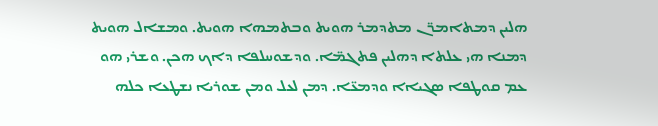ܗܠܝܢ ܕܡܬܐܡܪ̈ܢ ܡܬܕܡܪ ܗܘܝܬ ܘܒܬܡܗܐ ܗܘܝܬ. ܘܡܫܐܠ ܗܘܝܬ ܕܡܢܐ ܗܝ ܥܠܬܐ ܕܗܠܝܢ ܦܬܓܡ̈ܐ. ܘܕܫܘܚܠܦܐ ܕܐܟ ܗܟܢ. ܘܫܪܝ ܗܘ ܥܡ ܩܘܛܦܐ ܣܓܝܐܐ ܘܕܡܥ̈ܐ. ܕܡܢ ܠܥܠ ܘܡܢ ܫܘܪܝܐ ܢܫܛܥܐ ܟܠܗ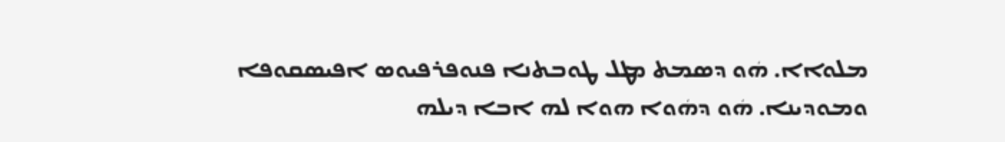ܡܠܘܐܐ. ܗܿܘ ܕܣܡܬ ܡܛܠ ܛܘܒܬܢܐ ܦܢܘܦܪܦܝܘܣ ܐܦܝܣܩܘܦܐ ܘܡܘܕܝܢܐ. ܗܿܘ ܕܗܿܘܐ ܗܘܐ ܠܗ ܐܒܐ ܕܝܠܗ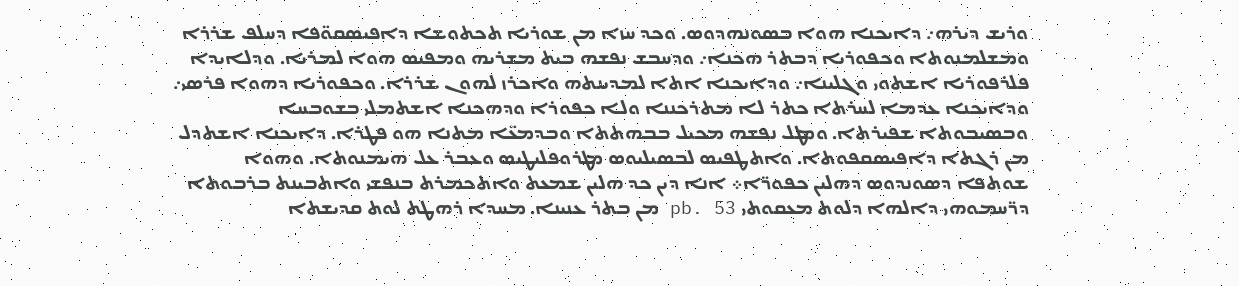ܘܪܝܫ ܕܝܪܗ܇ ܕܐܝܟܢܐ ܗܘܐ ܒܣܘܢܗܕܘܣ. ܘܟܕ ܚܙܐ ܡܢ ܫܘܪܝܐ ܬܟܬܘܫܐ ܕܐܦܝܣܩܘ̈ܦܐ ܕܚܠܦ ܫܪܪܐ ܘܡܫܠܡܢܘܬܐ ܘܟܦܘܪܝܐ ܕܒܬܪ ܗܟܢܐ܇ ܘܕܚܒܫ ܢܦܫܗ ܒܝܬ ܡܫܪܝܗ ܘܡܦܝܣ ܗܘܐ ܠܡܪܝܐ. ܘܕܠܐܝܕܐ ܦܠܪܦܘܪܝܐ ܐܫܬܘܝ ܘܓܠܝܢܐ܇ ܘܕܐܝܟܢܐ ܐܬܐ ܠܡܕܝܢܬܗ ܘܐܟܪܙ ܠܗܘܢ ܫܪܪܐ. ܘܟܦܘܪܝܐ ܕܗܘܐ ܦܪܣܝ܇ ܘܕܐܝܟܢܐ ܥܕܡܐ ܠܚܪܬܐ ܟܬܪ ܠܐ ܡܬܪܟܢܢܐ ܘܠܐ ܟܦܘܪܐ ܘܕܗܟܢܐ ܐܫܬܡܠܝ ܒܫܘܒܚܐ ܘܒܣܝܒܘܬܐ ܫܦܝܪܬܐ. ܘܡܛܠ ܢܦܫܗ ܡܟܝܠ ܒܒܗܬܬܐ ܘܒܕܡܥ̈ܐ ܡܬܢܐ ܗܘ ܦܛܪܐ. ܕܐܝܟܢܐ ܐܫܬܕܠ ܡܢ ܪܓܬܐ ܕܐܦܝܣܩܦܘܬܐ. ܘܐܬܛܦܝܣ ܠܒܣܝܠܝܘܣ ܡܛܪܘܦܠܝܛܝܣ ܘܥܒܪ ܥܠ ܗܝܡܢܘܬܐ. ܘܗܘܐ ܫܘܬܦܐ ܕܣܘܢܕܘܣ ܕܗܠܝܢ ܟܦܘܪ̈ܐ܀ ܐܢܐ ܕܝܢ ܟܕ ܗܠܝܢ ܫܡܥܬ ܘܐܬܟܡܪܬ ܒܢܦܫܝ ܘܐܬܒܝܢܬ ܒܪܒܘܬܐ ܕܪ̈ܚܡܘܗܝ ܕܐܠܗܐ ܕܠܘܬ ܡܥܩܘܬܝ pb. 53 ܡܢ ܒܬܪ ܥܢܝܢܐ. ܡܚܕܐ ܪܗܛܬ ܠܘܬ ܩܕܝܫܬܐ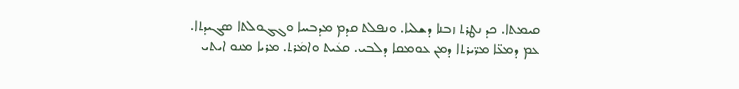ܩܝܡܬܐ. ܟܕ ܢܛܪܬ ܙܒܢܐ ܕܫܠܝܐ. ܘܢܦܠܬ ܩܕܡ ܡܕܒܚܐ ܘܓܓܘܠܬܐ ܣܓܝܕܬܐ. ܥܡ ܕܡܥ̈ܐ ܡܪ̈ܝܪܬܐ ܕܡܢ ܥܘܡܩܐ ܕܠܒܝ. ܩܥܿܝܬ ܘܐܡܿܪܬ. ܡܪܝܐ ܡܢܘ ܐܝܬܝ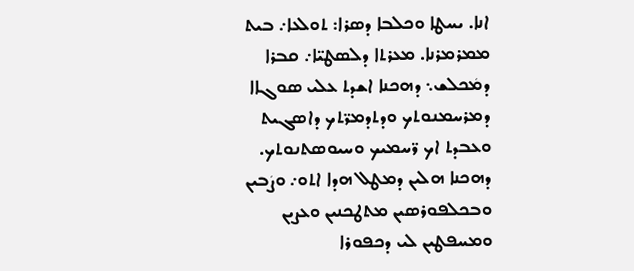ܐܢܐ. ܝܚܛܐ ܘܟܠܒܐ ܕܣܪܐ: ܬܘܠܥܐ܇ ܒܝܬ ܡܡܪܡܪܢܐ. ܡܥܪܬܐ ܕܠܣܛܝ̈ܐ܇ ܩܒܪܐ ܕܡܿܟܠܫ܆ ܕܗܟܢܐ ܐܫܕܬ ܥܠܝ ܣܘܓܐܐ ܕܡܪܚܡܢܘܬܟ ܘܕܬܕܡܪ̈ܬܟ ܕܐܣܓܝܬ ܘܥܒܕܬ ܐܟ ܪ̈ܚܡܝܟ ܘܚܝܘܣܬܢܘܬܟ. ܕܗܟܢܐ ܗܠܝܢ ܕܡܛܠ ܗܕܐ ܐܬܘ܇ ܘܨܿܒܝܢ ܘܒܟܠܦܘܪܣܝܢ ܡܬܛܟܢܝܢ ܘܥܨܝܢ ܘܡܚܦܛܝܢ ܠܝ ܕܟܦܘܪܐ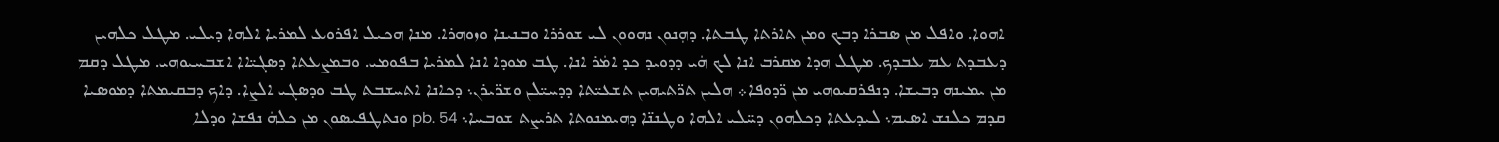ܐܗܘܐ. ܘܐܦܠ ܡܢ ܣܒܪܐ ܕܒܟ ܘܡܢ ܬܐܪܬܐ ܛܒܬܐ. ܕܗܼܢܘܢ ܢܗܘܘܢ ܠܝ ܫܘܪܪܐ ܘܒܢܝܢܐ ܘܙܘܗܪܐ. ܡܢܐ ܗܟܝܠ ܐܦܪܘܥ ܠܡܪܝܐ ܐܠܗܐ ܕܝܠܝ. ܡܛܠ ܟܠܗܝܢ ܕܥܒܕܬ ܥܡ ܥܒܕܟ. ܡܛܠ ܗܕܐ ܡܩܪܒ ܐܢܐ ܠܟ ܗܿܝ ܕܕܘܝܕ ܟܕ ܐܡܿܪ ܐܢܐ. ܛܒ ܡܘܕܐ ܐܢܐ ܠܡܪܝܐ ܒܦܘܡܝ. ܘܒܡܨܥܬܐ ܕܣܓܝ̈ܐܐ ܐܫܒܚܝܘܗܝ. ܡܛܠ ܕܩܡ ܡܢ ܝܡܝܢܗ ܕܒܝܫܐ. ܕܢܦܪܩܝܘܗܝ ܡܢ ܪ̈ܕܘܦܐ܀ ܗܠܝܢ ܬܪ̈ܬܝܗܝܢ ܬܫܥܝ̈ܬܐ ܕܕܚܝ̈ܠܢ ܘܫܪ̈ܝܪܢ܆ ܕܟܐܢܐ ܐܬܚܫܒܬ ܛܒ ܘܕܣܓܝ ܐܠܨܐ. ܕܐܟ ܕܒܩܝܡܬܐ ܕܡܘܣܝܐ ܩܕܡ ܟܠܢܫ ܐܣܝܡ܆ ܠܝܕܥܬܐ ܕܟܠܗܘܢ ܕܚ̈ܠܝ ܐܠܗܐ ܘܛܢܢ̈ܐ ܕܗܝܡܢܘܬܐ ܬܪܝܨܬ ܫܘܒܚܐ܆ pb. 54 ܘܢܬܛܦܝܣܘܢ ܡܢ ܟܠܗܿ ܢܦܫܐ ܘܕܠܐ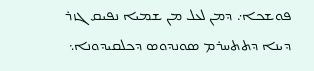ܦܘܫܟܐ܇ ܕܡܢ ܠܥܠ ܡܢ ܫܡܝܐ ܢܦܝܩ ܓܙܪ ܕܝܢܐ ܕܬܬܚܪܡ ܣܘܢܕܘܣ ܕܟܠܩܝܕܘܢܐ܆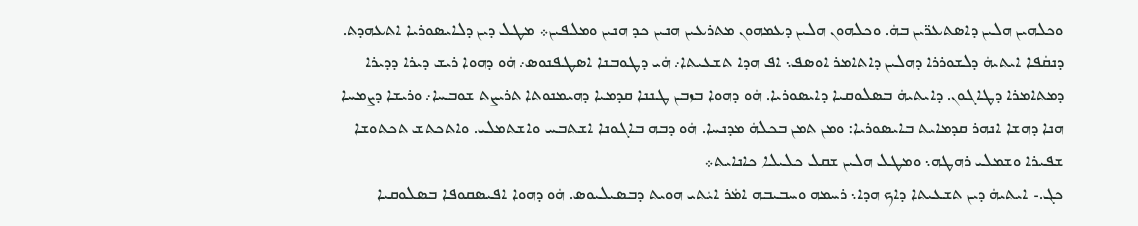ܘܟܠܗܝܢ ܗܠܝܢ ܕܐܣܬܥܪ̈ܝܢ ܒܗܿ. ܘܟܠܗܘܢ ܗܠܝܢ ܕܥܡܗܘܢ ܡܬܪܥܝܢ ܗܢܝܢ ܟܕ ܗܢܝܢ ܘܡܠܦܝܢ܀ ܡܛܠ ܕܝܢ ܕܠܐܝܣܘܪܝܐ ܐܬܥܗܕܬ. ܕܢܩܿܦܐ ܐܝܬܝܗܿ ܕܠܫܘܪܪܐ ܕܗܠܝܢ ܕܐܬܐܡܪ ܐܘܣܦ܆ ܐܦ ܗܕܐ ܬܫܥܝܬܐ܇ ܗܿܝ ܕܛܘܒܢܐ ܐܣܛܦܢܘܣ܇ ܗܿܘ ܕܗܘܐ ܪܝܫ ܕܝܪܐ ܕܕܝܪܐ ܕܡܬܐܡܪܐ ܕܛܐܓܘܢ. ܕܐܝܬܝܗܿ ܒܣܠܘܩܝܐ ܕܐܝܣܘܪܝܐ. ܗܿܘ ܕܗܘܐ ܒܙܒܢ ܛܢܢܐ ܩܕܡܝܐ ܕܗܝܡܢܘܬܐ ܬܪܝܨܬ ܫܘܒܚܐ܇ ܘܪܝܫܐ ܕܨܡܚܐ ܗܢܐ ܕܗܫܐ ܐܢܗܪ ܩܕܡܐܝܬ ܒܐܝܣܘܪܝܐ: ܘܡܢ ܬܡܢ ܒܟܠܗܿ ܡܕܢܚܐ. ܗܿܘ ܕܒܗ ܒܐܓܘܢܐ ܐܫܬܒܚ ܘܐܫܬܡܠܝ. ܘܐܬܟܬܫ ܬܟܬܘܫܐ ܫܦܝܪܐ ܘܫܡܠܝ ܪܗܛܗ܆ ܘܡܛܠ ܗܠܝܢ ܫܩܠ ܟܠܝܠܐ ܟܐܢܐܝܬ܀
ܟܓ.- ܐܝܬܝܗܿ ܕܝܢ ܬܫܥܝܬܐ ܕܐܟ ܗܕܐ܆ ܪܚܡܗ ܘܚܒܝܒܗ ܐܡܿܪ ܐܝܿܬܝ ܗܘܝܬ ܕܒܣܝܠܝܘܣ. ܗܿܘ ܕܗܘܐ ܐܦܝܣܩܘܦܐ ܒܣܠܘܩܝܐ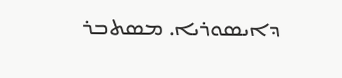ܕܐܝܣܘܪܝܐ. ܡܣܬܒܪ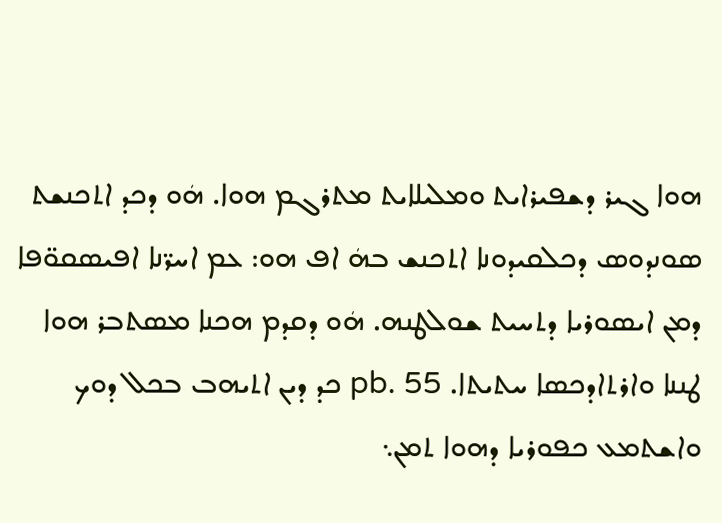ܗܘܐ ܓܝܪ ܕܫܦܝܪܐܝܬ ܘܡܠܝܠܐܝܬ ܡܬܪܓܡ ܗܘܐ. ܗܿܘ ܕܟܕ ܐܬܟܢܫܬ ܣܘܢܕܘܣ ܕܟܠܩܝܕܘܢܐ ܐܬܟܢܫ ܒܗܿ ܐܦ ܗܘ: ܥܡ ܐܚܪ̈ܢܐ ܐܦܝܣܩܘ̈ܦܐ ܕܡܢ ܐܝܣܘܪܝܐ ܕܬܚܝܬ ܫܘܠܛܢܗ. ܗܿܘ ܕܩܕܡ ܗܟܢܐ ܡܣܬܒܪ ܗܘܐ ܛܢܢܐ ܘܐܪܬܐܕܟܣܐ ܚܬܝܬܐ. pb. 55 ܟܕ ܕܝܢ ܐܬܝܗܒ ܒܟܠ ܕܘܟ ܘܐܫܬܡܥ ܟܦܘܪܝܐ ܕܗܘܐ ܬܡܢ܆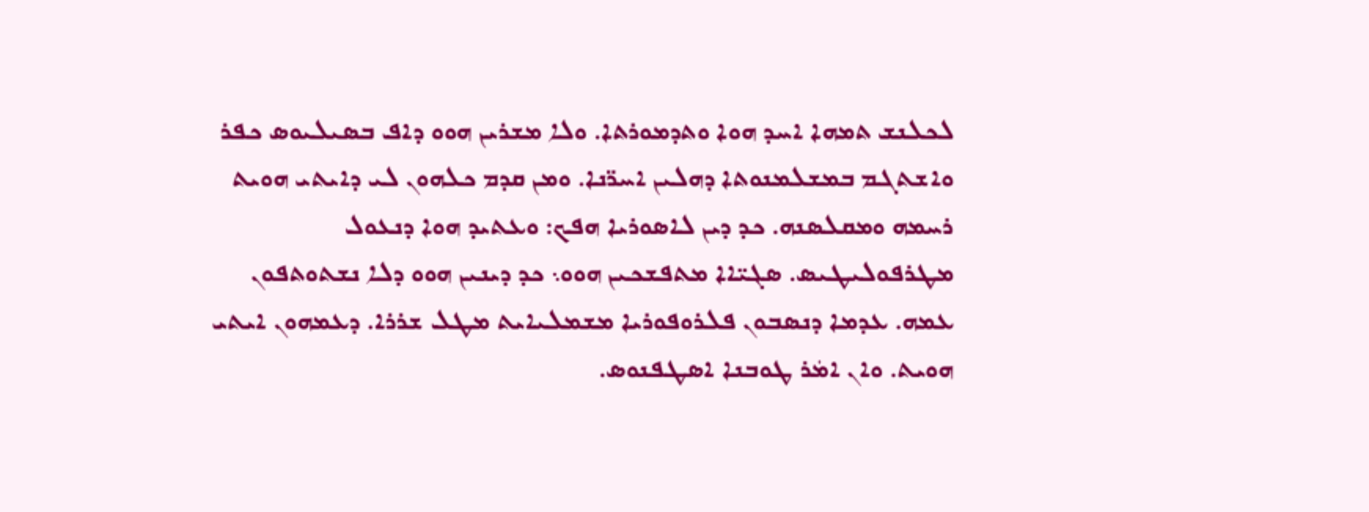ܠܟܠܢܫ ܬܡܗܐ ܐܚܕ ܗܘܐ ܘܬܕܡܘܪܬܐ. ܘܠܐ ܡܫܪܝܢ ܗܘܘ ܕܐܦ ܒܣܝܠܝܘܣ ܟܦܪ ܘܐܫܬܓܡ ܒܡܫܠܡܢܘܬܐ ܕܗܠܝܢ ܐܚܪ̈ܢܐ. ܘܡܢ ܩܕܡ ܟܠܗܘܢ ܠܝ ܕܐܝܬܝ ܗܘܝܬ ܪܚܡܗ ܘܡܩܠܣܢܗ. ܟܕ ܕܝܢ ܠܐܣܘܪܝܐ ܗܦܟ: ܘܥܬܝܕ ܗܘܐ ܕܢܥܘܠ ܡܛܪܦܘܠܝܛܝܣ. ܣܓܝ̈ܐܐ ܡܬܦܫܟܝܢ ܗܘܘ܆ ܟܕ ܕܝܢܝܢ ܗܘܘ ܕܠܐ ܢܫܬܘܬܦܘܢ ܥܡܗ. ܥܕܡܐ ܕܢܣܒܘܢ ܦܠܪܘܦܘܪܝܐ ܡܫܡܠܝܐܝܬ ܡܛܠ ܫܪܪܐ. ܕܥܡܗܘܢ ܐܝܬܝ ܗܘܝܬ. ܘܐܢ ܐܡܿܪ ܛܘܒܢܐ ܐܣܛܦܢܘܣ.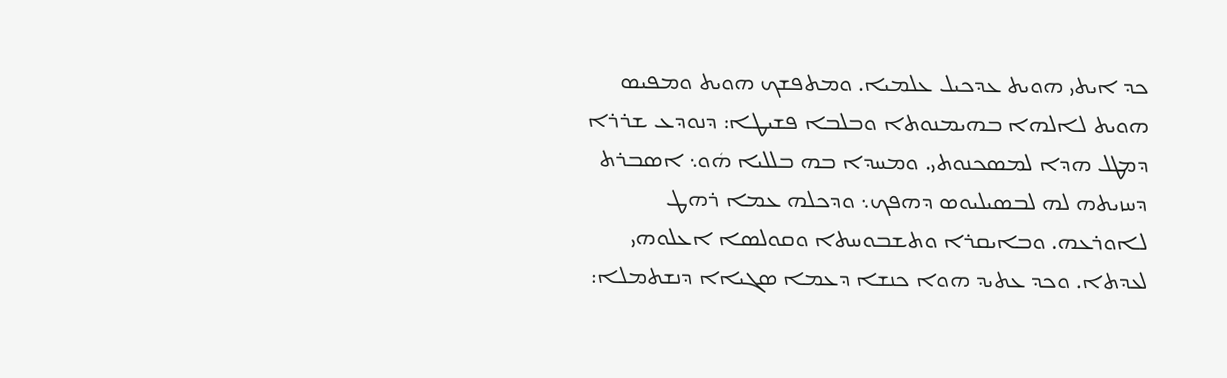ܟܕ ܐܝܬܝ ܗܘܝܬ ܥܕܟܝܠ ܥܠܡܝܐ. ܘܡܬܦܫܟ ܗܘܝܬ ܘܡܦܝܣ ܗܘܝܬ ܠܐܠܗܐ ܒܗܝܡܢܘܬܐ ܘܒܠܒܐ ܦܫܝܛܐ: ܕܢܘܕܥ ܫܪܪܐ ܕܡܛܠ ܗܕܐ ܠܡܣܟܢܘܬܝ. ܘܡܚܕܐ ܒܗ ܒܠܠܝܐ ܗܿܘ܆ ܐܣܒܪܬ ܕܚܙܝܬܗ ܠܗ ܠܒܣܝܠܝܘܣ ܕܗܦܟ܆ ܘܕܟܠܗ ܥܡܐ ܪܗܛ ܠܐܘܪܥܗ. ܘܒܐܝܩܪܐ ܘܬܫܒܘܚܬܐ ܘܩܘܠܣܐ ܐܥܠܘܗܝ ܠܥܕܬܐ. ܘܟܕ ܥܬܝܕ ܗܘܐ ܟܢܫܐ ܕܥܡܐ ܣܓܝܐܐ ܕܢܫܬܡܠܐ: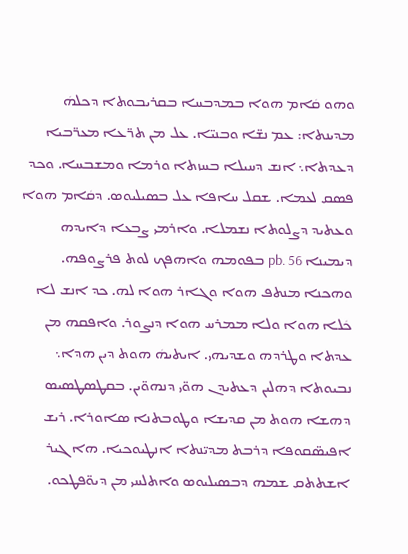ܘܗܘ ܩܿܐܡ ܗܘܐ ܒܡܕܒܚܐ ܒܩܪܝܒܘܬܐ ܕܟܠܗܿ ܡܕܝܢܬܐ: ܥܡ ܢܫ̈ܐ ܘܒܢܝ̈ܐ. ܥܠ ܡܢ ܬܪ̈ܥܐ ܡܥܪ̈ܒܝܐ ܕܥܕܬܐ܆ ܐܢܫ ܕܚܝܠܐ ܒܚܙܬܐ ܘܪܡܐ ܘܡܫܒܚܐ. ܘܟܕ ܦܣܩ ܠܥܡܐ. ܫܩܠ ܚܐܦܐ ܥܠ ܒܣܝܠܝܘܣ. ܕܩܿܐܡ ܗܘܐ ܘܥܬܝܕ ܕܨܠܘܬܐ ܢܫܡܠܐ. ܘܐܪܡܝ ܨܒܥܐ ܕܐܝܕܗ ܕܝܡܝܢܐ pb. 56 ܒܦܘܡܗ ܘܐܗܦܟ ܠܘܬ ܦܪܨܘܦܗ. ܘܗܟܢܐ ܡܢܬܦ ܗܘܐ ܘܓܐܪ ܗܘܐ ܠܗ. ܟܕ ܐܢܫ ܠܐ ܟܿܠܐ ܗܘܐ ܘܠܐ ܡܡܪܚ ܗܘܐ ܕܢܨܘܪ. ܘܐܦܩܗ ܡܢ ܥܕܬܐ ܘܛܪܕܗ ܘܫܕܝܗܝ. ܐܝܬܝܗܿ ܗܘܬ ܕܝܢ ܗܕܐ܆ ܢܒܝܘܬܐ ܕܗܠܝܢ ܕܥܬܝܕܢ ܗܘ̈ܝ ܕܢܗܘ̈ܝܢ. ܒܩܛܣܛܣܝܣ ܕܗܫܐ ܗܘܬ ܡܢ ܩܕܝܫܐ ܘܛܘܒܬܢܐ ܣܐܘܪܐ. ܪܝܫ ܐܦܝܣ̈ܩܘܦܐ ܕܪܒܬ ܡܕܝ̈ܢܬܐ ܐܢܛܝܘܟܝܐ. ܗܐ ܓܝܪ ܐܫܬܬܩ ܫܡܗ ܕܒܣܝܠܝܘܣ ܘܐܬܠܚܝ ܡܢ ܕܝܘ̈ܦܛܟܘ.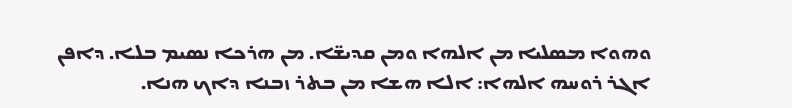ܘܗܘܐ ܡܣܠܝܐ ܡܢ ܐܠܗܐ ܘܡܢ ܩܕܝܫ̈ܐ. ܡܢ ܗܪܟܐ ܢܣܝܡ ܒܠܐ. ܕܐܦܢ ܐܓܪ ܪܘܚܗ ܐܠܗܐ: ܐܠܐ ܗܫܐ ܡܢ ܒܬܪ ܙܒܢܐ ܕܐܟ ܗܢܐ.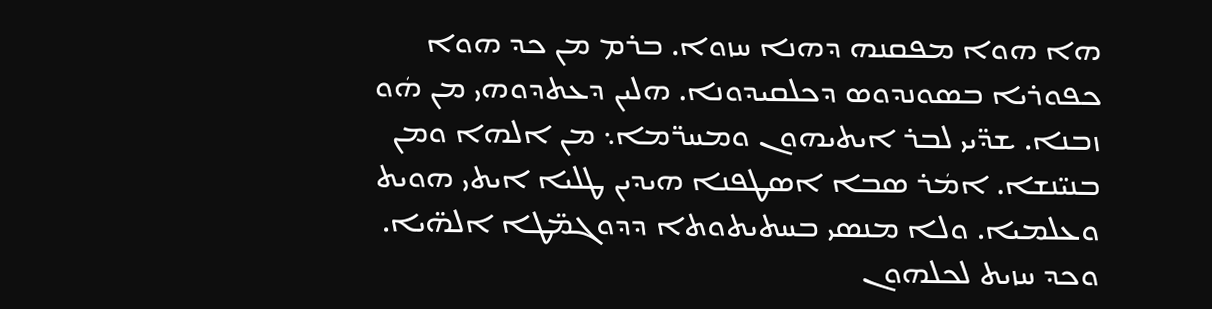ܗܐ ܗܘܐ ܡܦܩܢܗ ܕܗܢܐ ܚܙܘܐ. ܒܪܡ ܡܢ ܟܕ ܗܘܐ ܟܦܘܪܝܐ ܒܣܘܢܕܘܣ ܕܟܠܩܝܕܘܢܐ. ܗܠܝܢ ܕܥܬܕܘܗܝ ܡܢ ܗܿܘ ܙܒܢܐ. ܫܕ̈ܝܝ ܠܒܪ ܐܝܬܝܗܘܢ ܘܡܚܪ̈ܡܐ܆ ܡܢ ܐܠܗܐ ܘܡܢ ܒܢܝ̈ܢܫܐ. ܐܡܿܪ ܣܒܐ ܐܣܛܦܢܐ ܗܝܕܝܢ ܛܠܝܐ ܐܝܬܝ ܗܘܝܬ ܘܥܠܡܝܐ. ܘܠܐ ܡܢܣܝ ܒܚܬܝܬܘܬܐ ܕܕܘܓܡ̈ܛܐ ܐܠܗ̈ܝܐ. ܘܟܕ ܚܙܝܬ ܠܟܠܗܘܢ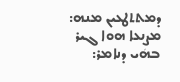ܕܡܬܬܛܥܝܢ ܡܢܗ: ܡܨܢܥܐ ܗܘܐ ܓܝܪ ܒܗܿܝ ܕܢܐܡܪ: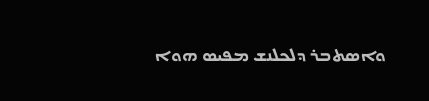ܘܐܣܬܒܪ ܕܠܟܠܢܫ ܡܦܝܣ ܗܘܐ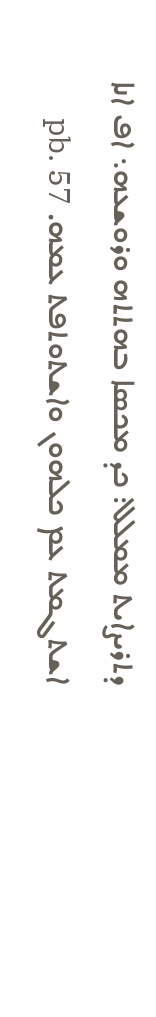ܕܬܪܝܨܐܝܬ ܡܡܠܠ: ܟܕ ܡܟܣܐ ܒܗܬܬܗ ܘܪܘܫܥܗ܆ ܐܦ ܐܢܐ ܐܫܬܓܡܬ ܥܡ ܟܠܗܘܢ ܘܐܫܬܘܬܦܬ ܥܡܗ. pb. 57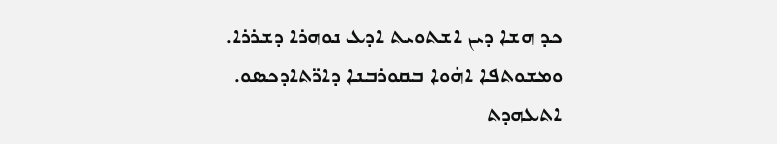ܟܕ ܗܫܐ ܕܝܢ ܐܫܬܘܝܬ ܐܕܥ ܢܘܗܪܐ ܕܫܪܪܐ. ܘܡܫܘܬܦܐ ܐܗܿܘܐ ܒܩܘܪܒܢܐ ܕܐܪ̈ܬܐܕܟܣܘ. ܐܬܥܗܕܬ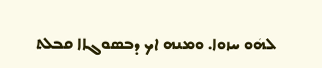ܠܗܿܘ ܚܙܘܐ. ܘܡܢܗ ܐܟ ܕܒܣܘܓܐܐ ܩܒܠܬ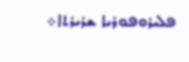ܦܠܝܪܘܦܘܪܝܐ ܫܪܝܪܬܐ܀